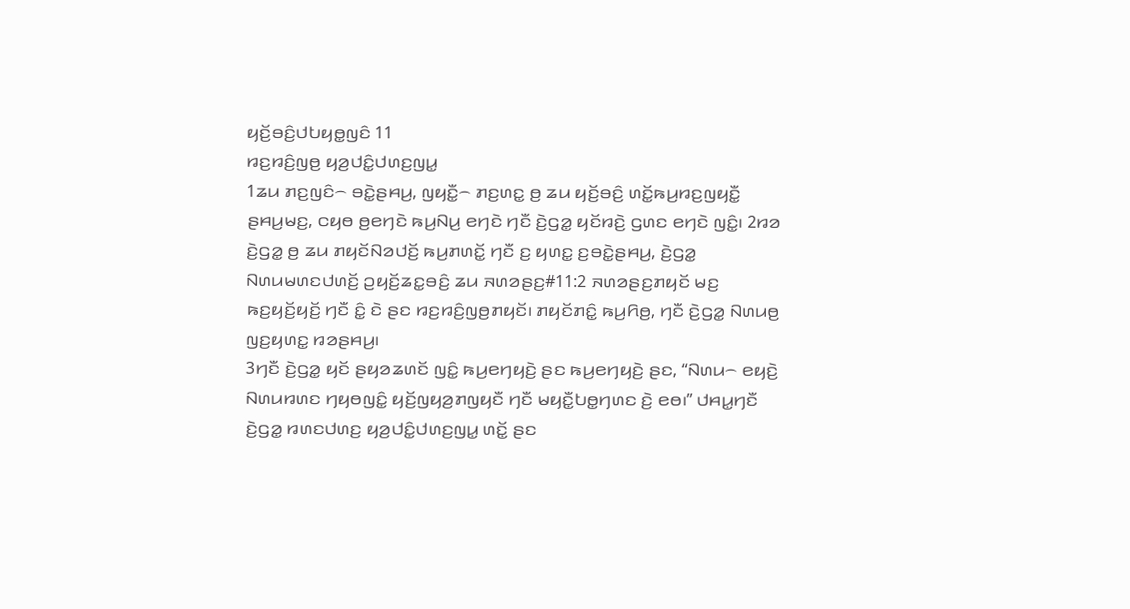ꤟꤢꤩ꤬ꤋꤢꤨ꤬ꤓꤝꤟꤥ꤭ꤜꤢꤨ 11
ꤙꤢ꤬ꤙꤢꤨ꤬ꤜꤥ꤬ ꤟꤤ꤬ꤓꤢꤨ꤭ꤓꤛꤢ꤬ꤜꤣ꤭
1ꤘꤣ ꤊꤢ꤬ꤜꤢꤨ꤮ ꤋꤢꤧ꤭ꤔꤌꤣ꤬, ꤜꤟꤢꤪ꤭꤮ ꤊꤢ꤬ꤛꤢ꤭ ꤥ꤬ ꤘꤣ ꤟꤢꤩ꤬ꤋꤢꤨ꤬ ꤛꤢꤩ꤭ꤒꤣ꤬ꤙꤢ꤬ꤜꤟꤢꤪ꤭ ꤔꤌꤣ꤬ꤗꤢ꤬, ꤍꤟꤥ ꤥ꤬ꤕꤚꤢꤧ ꤒꤣ꤬ꤡꤣ꤬ ꤕꤚꤢꤧ ꤚꤢꤪ ꤢꤧ꤬ꤞꤤ꤭ ꤟꤢꤩꤙꤢꤧ꤬ ꤞꤛꤢ ꤕꤚꤢꤧ ꤜꤢꤨ꤭꤯ 2ꤙꤤ ꤢꤧ꤬ꤞꤤ꤭ ꤥ꤬ ꤘꤣ ꤊꤟꤢꤩꤡꤤꤓꤢꤩ꤬ ꤒꤣ꤬ꤊꤛꤢꤩ꤭ ꤚꤢꤪ ꤢ꤬ ꤟꤛꤢ꤭ ꤢ꤬ꤋꤢꤧ꤭ꤔꤌꤣ꤬, ꤢꤧ꤬ꤞꤤ꤭ ꤡꤛꤣꤗꤛꤢꤓꤛꤢꤩ꤬ ꤑꤟꤢꤩ꤬ꤘꤢ꤭ꤋꤢꤨ꤬ ꤘꤣ ꤏꤛꤤꤔꤢ꤬#11:2 ꤏꤛꤤꤔꤢ꤬ꤊꤟꤢꤩ ꤗꤢ꤬ ꤒꤢ꤬ꤟꤢꤩ꤬ꤟꤢꤩ꤬ ꤚꤢꤪ ꤢꤨ꤭ ꤢꤧ ꤔꤢ ꤙꤢ꤬ꤙꤢꤨ꤬ꤜꤥ꤬ꤊꤟꤢꤩ꤯ ꤊꤟꤢꤩꤊꤢꤨ꤭ ꤒꤣ꤬ꤖꤥ꤬, ꤚꤢꤪ ꤢꤧ꤬ꤞꤤ꤭ ꤡꤛꤣꤥ꤬ ꤜꤢ꤬ꤟꤛꤢ꤭ ꤙꤤꤔꤌꤣ꤬꤯
3ꤚꤢꤪ ꤢꤧ꤬ꤞꤤ꤭ ꤟꤢꤩ ꤔꤟꤤꤘꤛꤢꤩ ꤜꤢꤨ꤭ ꤒꤣ꤬ꤕꤚꤟꤢꤧ꤬ ꤔꤢ ꤒꤣ꤬ꤕꤚꤟꤢꤧ꤬ ꤔꤢ, “ꤡꤛꤣ꤮ ꤕꤟꤢꤧ꤬ ꤡꤛꤣꤙꤛꤢ ꤚꤟꤥꤜꤢꤨ꤭ ꤟꤢꤩ꤬ꤜꤟꤤ꤬ꤊꤜꤟꤢꤪ ꤚꤢꤪ ꤗꤟꤢꤪ꤭ꤝꤥ꤭ꤚꤛꤢ ꤢꤧ꤬ ꤕꤥ꤯” ꤓꤌꤣ꤭ꤚꤢꤪ ꤢꤧ꤬ꤞꤤ꤭ ꤙꤛꤢꤓꤛꤢ꤬ ꤟꤤ꤬ꤓꤢꤨ꤭ꤓꤛꤢ꤬ꤜꤣ꤭ ꤛꤢꤩ꤭ ꤔꤢ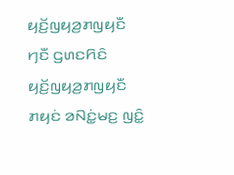ꤟꤢꤩ꤬ꤜꤟꤤ꤬ꤊꤜꤟꤢꤪ ꤚꤢꤪ ꤞꤛꤢꤖꤢꤨ ꤟꤢꤩ꤬ꤜꤟꤤ꤬ꤊꤜꤟꤢꤪ ꤊꤟꤢꤦ ꤤꤡꤢꤦ꤭ꤗꤢ꤬ ꤜꤢꤨ꤭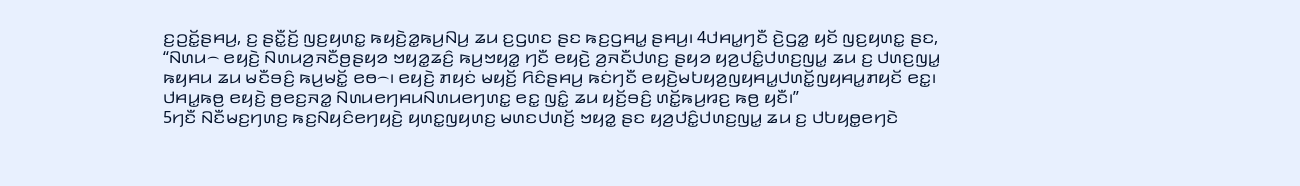ꤢ꤬ꤑꤢꤩ꤭ꤔꤌꤣ꤬, ꤢ꤬ ꤔꤢꤪ꤭ꤢꤩ꤬ ꤜꤢ꤬ꤟꤛꤢ꤭ ꤒꤟꤢꤧ꤬ꤤ꤭ꤒꤣ꤬ꤡꤣ꤬ ꤘꤣ ꤢ꤬ꤞꤛꤢ ꤔꤢ ꤒꤢ꤬ꤞꤌꤣ꤭ ꤔꤌꤣ꤬꤯ 4ꤓꤌꤣ꤭ꤚꤢꤪ ꤢꤧ꤬ꤞꤤ꤭ ꤟꤢꤩ ꤜꤢ꤬ꤟꤛꤢ꤭ ꤔꤢ, “ꤡꤛꤣ꤮ ꤕꤟꤢꤧ꤬ ꤡꤛꤣꤤ꤬ꤏꤢꤪꤥ꤬ꤔꤟꤤ ꤠꤟꤤ꤭ꤘꤢꤨ꤬ ꤒꤣ꤬ꤠꤟꤤ꤭ ꤚꤢꤪ ꤕꤟꤢꤧ꤬ ꤤ꤬ꤏꤢꤪꤓꤛꤢ꤬ ꤔꤟꤤ ꤟꤤ꤬ꤓꤢꤨ꤭ꤓꤛꤢ꤬ꤜꤣ꤭ ꤘꤣ ꤢ꤬ ꤓꤛꤢ꤬ꤜꤣ꤭ ꤒꤟꤌꤣ ꤘꤣ ꤗꤢꤪꤋꤢꤨ꤬ ꤒꤣ꤬ꤗꤢꤩ꤭ ꤕꤥ꤮꤯ ꤕꤟꤢꤧ꤬ ꤊꤟꤢꤦ ꤗꤟꤢꤩ꤬ ꤖꤢꤨꤔꤌꤣ꤬ ꤒꤢꤦꤚꤢꤪ ꤕꤟꤢꤧ꤬ꤗꤝꤟꤤ꤬ꤜꤟꤌꤣ꤭ꤓꤛꤢꤩ꤭ꤜꤟꤌꤣ꤭ꤊꤟꤢꤩ ꤕꤢ꤭꤯ ꤓꤌꤣ꤭ꤒꤥ꤬ ꤕꤟꤢꤧ꤬ ꤥ꤬ꤕꤢ꤬ꤏꤤ꤭ ꤡꤛꤣꤕꤚꤌꤣꤡꤛꤣꤕꤚꤛꤢ꤭ ꤕꤢ꤭ ꤜꤢꤨ꤭ ꤘꤣ ꤟꤢꤩ꤬ꤋꤢꤨ꤬ ꤛꤢꤩ꤭ꤒꤣ꤬ꤙꤢ꤬ ꤒꤥ꤬ ꤟꤢꤪ꤯”
5ꤚꤢꤪ ꤡꤢꤪꤗꤢ꤬ꤚꤛꤢ꤬ ꤒꤢ꤬ꤡꤟꤢꤨꤕꤚꤟꤢꤧ꤬ ꤟꤛꤢ꤭ꤜꤟꤛꤢ꤬ ꤗꤛꤢꤓꤛꤢꤩ꤬ ꤠꤟꤤ꤭ ꤔꤢ ꤟꤤ꤬ꤓꤢꤨ꤭ꤓꤛꤢ꤬ꤜꤣ꤭ ꤘꤣ ꤢ꤬ ꤓꤝꤟꤥ꤭ꤕꤚꤢꤧ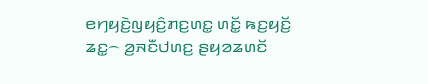ꤕꤚꤟꤢꤧ꤬ꤜꤟꤢꤨ꤬ꤊꤢ꤬ꤛꤢ꤭ ꤛꤢꤩ꤭ ꤒꤢ꤬ꤟꤢꤩ꤬ ꤘꤢ꤭꤮ ꤤ꤬ꤏꤢꤪꤓꤛꤢ꤬ ꤔꤟꤤꤘꤛꤢꤩ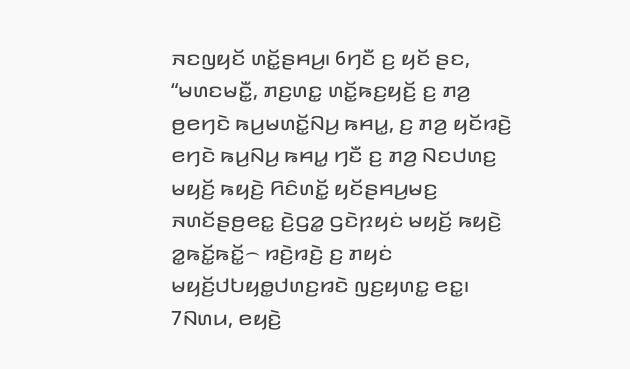ꤏꤢꤜꤟꤢꤩ ꤛꤢꤩ꤭ꤔꤌꤣ꤬꤯ 6ꤚꤢꤪ ꤢ꤬ ꤟꤢꤩ ꤔꤢ, “ꤗꤛꤢꤗꤢꤪ꤭, ꤊꤢ꤬ꤛꤢ꤭ ꤛꤢꤩ꤭ꤒꤢ꤬ꤟꤢꤩ꤬ ꤢ꤬ ꤊꤤ꤬ ꤥ꤬ꤕꤚꤢꤧ ꤒꤣ꤬ꤗꤛꤢꤩ꤭ꤡꤣ꤬ ꤒꤌꤣ꤭, ꤢ꤬ ꤊꤤ꤬ ꤟꤢꤩꤙꤢꤧ꤬ ꤕꤚꤢꤧ ꤒꤣ꤬ꤡꤣ꤬ ꤒꤌꤣ꤭ ꤚꤢꤪ ꤢ꤬ ꤊꤤ꤬ ꤡꤢꤓꤛꤢ꤬ ꤗꤟꤢꤩ꤬ ꤒꤟꤢꤧ꤬ ꤖꤢꤨꤛꤢꤩ꤭ ꤟꤢꤩꤔꤌꤣ꤬ꤗꤢ꤬ ꤏꤛꤢꤩꤔꤥ꤬ꤕꤢ꤭ ꤢꤧ꤬ꤞꤤ꤭ ꤞꤢꤧꤐꤟꤢꤦ ꤗꤟꤢꤩ꤬ ꤒꤟꤢꤧ꤬ ꤤ꤭ꤒꤢꤩ꤭ꤒꤢꤩ꤭꤮ ꤙꤢꤧ꤬ꤙꤢꤧ꤬ ꤢ꤬ ꤊꤟꤢꤦ ꤗꤟꤢꤩ꤬ꤓꤝꤟꤥ꤭ꤓꤛꤢ꤬ꤙꤢꤧ ꤜꤢ꤬ꤟꤛꤢ꤭ ꤕꤢ꤭꤯ 7ꤡꤛꤣ, ꤕꤟꤢꤧ꤬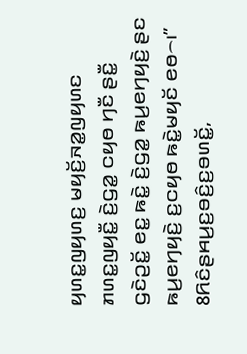ꤟꤛꤢ꤭ꤜꤟꤛꤢ꤬ ꤗꤟꤢꤩ꤬ꤏꤤ꤭ꤜꤟꤛꤢ ꤊꤛꤢ꤭ꤜꤟꤢꤪ꤭ ꤢꤧ꤬ꤞꤤ꤭ ꤍꤟꤥ ꤚꤢꤪ ꤔꤢꤪ꤭ ꤞꤢꤧꤑꤢꤩ꤭ ꤕꤢ꤭ ꤒꤢꤧ꤭ ꤢꤧ꤬ꤞꤤ꤭ ꤒꤣ꤬ꤕꤚꤟꤢꤧ꤬ ꤔꤢ ꤒꤣ꤬ꤕꤚꤟꤢꤧ꤬ ꤢ꤬ꤍꤟꤥ ꤒꤢꤧ꤭ꤗꤟꤢꤩ ꤕꤥ꤮꤯”
8ꤖꤢꤨꤔꤌꤣ꤬ꤢ꤬ꤋꤢꤨ꤬ꤢ꤬ꤋꤛꤢꤩ꤭,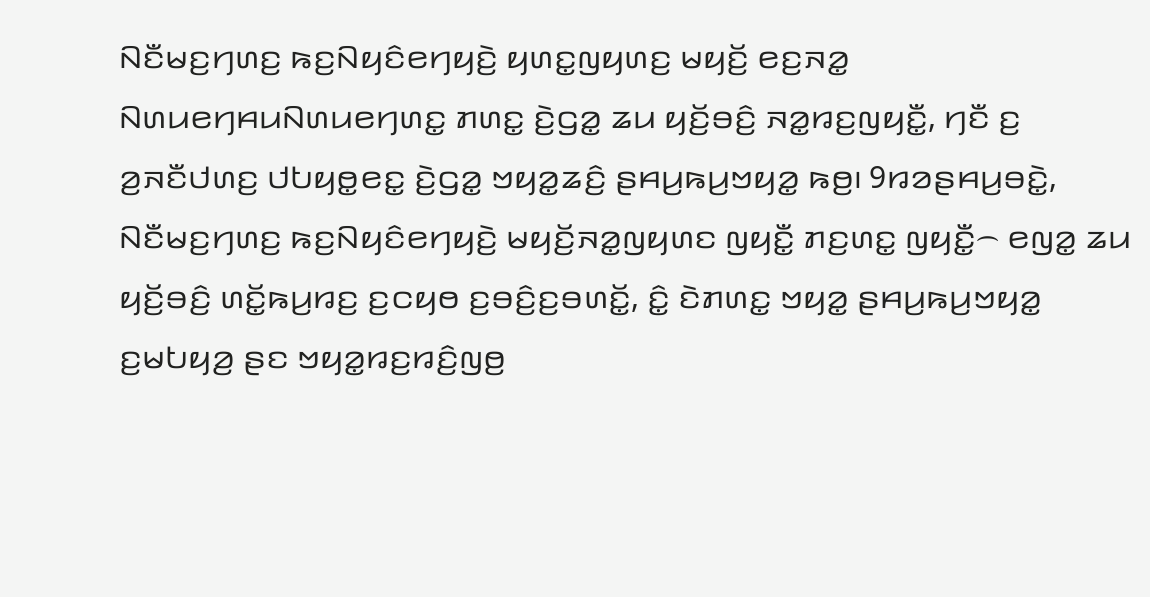ꤡꤢꤪꤗꤢ꤬ꤚꤛꤢ꤬ ꤒꤢ꤬ꤡꤟꤢꤨꤕꤚꤟꤢꤧ꤬ ꤟꤛꤢ꤭ꤜꤟꤛꤢ꤬ ꤗꤟꤢꤩ꤬ ꤕꤢ꤬ꤏꤤ꤭ ꤡꤛꤣꤕꤚꤌꤣꤡꤛꤣꤕꤚꤛꤢ꤭ ꤊꤛꤢ꤭ ꤢꤧ꤬ꤞꤤ꤭ ꤘꤣ ꤟꤢꤩ꤬ꤋꤢꤨ꤬ ꤏꤤ꤭ꤙꤢ꤬ꤜꤟꤢꤪ꤭, ꤚꤢꤪ ꤢ꤬ ꤤ꤬ꤏꤢꤪꤓꤛꤢ꤬ ꤓꤝꤟꤥ꤭ꤕꤢ꤭ ꤢꤧ꤬ꤞꤤ꤭ ꤠꤟꤤ꤭ꤘꤢꤨ꤬ ꤔꤌꤣ꤬ꤒꤣ꤬ꤠꤟꤤ꤭ ꤒꤥ꤬꤯ 9ꤙꤤꤔꤌꤣ꤬ꤋꤢꤧ꤭, ꤡꤢꤪꤗꤢ꤬ꤚꤛꤢ꤬ ꤒꤢ꤬ꤡꤟꤢꤨꤕꤚꤟꤢꤧ꤬ ꤗꤟꤢꤩ꤬ꤏꤤ꤭ꤜꤟꤛꤢ ꤜꤟꤢꤪ꤭ ꤊꤢ꤬ꤛꤢ꤭ ꤜꤟꤢꤪ꤭꤮ ꤕꤜꤤ꤭ ꤘꤣ ꤟꤢꤩ꤬ꤋꤢꤨ꤬ ꤛꤢꤩ꤭ꤒꤣ꤬ꤙꤢ꤬ ꤢ꤬ꤍꤟꤥ ꤢ꤬ꤋꤢꤨ꤬ꤢ꤬ꤋꤛꤢꤩ꤭, ꤢꤨ꤭ ꤢꤧꤊꤛꤢ꤭ ꤠꤟꤤ꤭ ꤔꤌꤣ꤬ꤒꤣ꤬ꤠꤟꤤ꤭ ꤢ꤬ꤗꤝꤟꤤ꤬ ꤔꤢ ꤠꤟꤤ꤭ꤙꤢ꤬ꤙꤢꤨ꤬ꤜꤥ꤬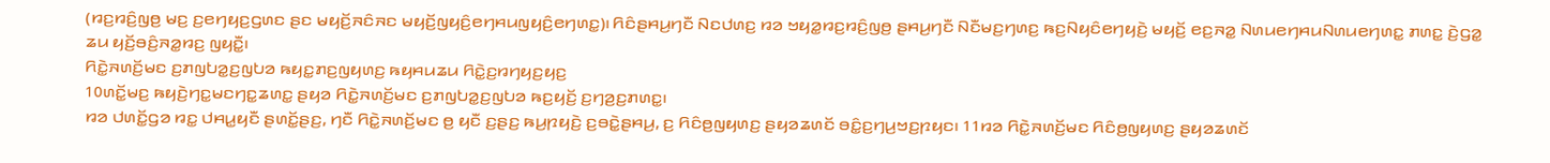(ꤙꤢ꤬ꤙꤢꤨ꤬ꤜꤥ꤬ ꤗꤢ꤬ ꤢ꤬ꤕꤚꤟꤢ꤬ꤞꤛꤢ ꤔꤢ ꤗꤟꤢꤩ꤬ꤏꤢꤨꤏꤢ ꤗꤟꤢꤩ꤬ꤜꤟꤢꤨ꤬ꤕꤚꤌꤣꤜꤟꤢꤨ꤬ꤕꤚꤛꤢ꤭)꤯ ꤖꤢꤨꤔꤌꤣ꤬ꤚꤢꤪ ꤡꤢꤓꤛꤢ꤬ ꤙꤤ ꤠꤟꤤ꤭ꤙꤢ꤬ꤙꤢꤨ꤬ꤜꤥ꤬ ꤔꤌꤣ꤬ꤚꤢꤪ ꤡꤢꤪꤗꤢ꤬ꤚꤛꤢ꤬ ꤒꤢ꤬ꤡꤟꤢꤨꤕꤚꤟꤢꤧ꤬ ꤗꤟꤢꤩ꤬ ꤕꤢ꤬ꤏꤤ꤭ ꤡꤛꤣꤕꤚꤌꤣꤡꤛꤣꤕꤚꤛꤢ꤭ ꤊꤛꤢ꤭ ꤢꤧ꤬ꤞꤤ꤭ ꤘꤣ ꤟꤢꤩ꤬ꤋꤢꤨ꤬ꤏꤤ꤭ꤙꤢ꤬ ꤜꤟꤢꤪ꤭꤯
ꤖꤢꤧ꤭ꤏꤛꤢꤩ꤬ꤗꤢ ꤢ꤬ꤊꤜꤝꤤ꤭ꤢ꤬ꤜꤝꤤ ꤒꤟꤢ꤭ꤊꤢ꤬ꤜꤟꤛꤢ꤬ ꤒꤟꤌꤣꤘꤣ ꤖꤢꤧ꤭ꤢ꤬ꤙꤚꤟꤢ꤬ꤟꤢ꤬
10ꤛꤢꤩ꤭ꤗꤢ꤬ ꤒꤟꤢꤧ꤬ꤚꤢ꤭ꤗꤢꤚꤢ꤭ꤘꤛꤢ꤭ ꤔꤟꤤ ꤖꤢꤧ꤭ꤏꤛꤢꤩ꤬ꤗꤢ ꤢ꤬ꤊꤜꤝꤤ꤭ꤢ꤬ꤜꤝꤤ ꤒꤢ꤬ꤟꤢꤩ꤬ ꤢ꤬ꤚꤤ꤬ꤢ꤬ꤊꤛꤢ꤭꤯
ꤙꤤ ꤓꤛꤢꤩ꤭ꤞꤤ ꤙꤢ꤭ ꤓꤌꤣ꤭ꤟꤢꤪ ꤔꤛꤢꤩ꤭ꤔꤢ꤬, ꤚꤢꤪ ꤖꤢꤧ꤭ꤏꤛꤢꤩ꤬ꤗꤢ ꤥ꤬ ꤟꤢꤪ ꤢ꤬ꤔꤢ꤬ ꤒꤣ꤬ꤐꤟꤢꤧ꤬ ꤢ꤬ꤋꤢꤧ꤭ꤔꤌꤣ꤬, ꤢ꤬ ꤖꤢꤨꤥ꤬ꤜꤟꤛꤢ꤬ ꤔꤟꤤꤘꤛꤢꤩ ꤋꤢꤨ꤭ꤢ꤬ꤚꤣ꤬ꤠꤢ꤬ꤐꤟꤢ꤯ 11ꤙꤤ ꤖꤢꤧ꤭ꤏꤛꤢꤩ꤬ꤗꤢ ꤖꤢꤨꤥ꤬ꤜꤟꤛꤢ꤬ ꤔꤟꤤꤘꤛꤢꤩ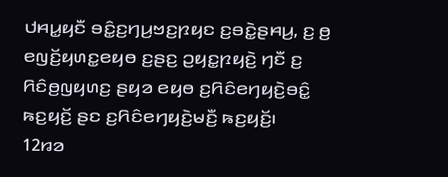ꤓꤌꤣ꤭ꤟꤢꤪ ꤋꤢꤨ꤭ꤢ꤬ꤚꤣ꤬ꤠꤢ꤬ꤐꤟꤢ ꤢ꤬ꤋꤢꤧ꤭ꤔꤌꤣ꤬, ꤢ꤬ ꤥ꤬ ꤕꤜꤢꤩ꤬ꤟꤛꤢ꤭ꤕꤟꤥ ꤢ꤬ꤔꤢ꤬ ꤑꤟꤢ꤭ꤐꤟꤢꤧ꤬ ꤚꤢꤪ ꤢ꤬ ꤖꤢꤨꤥ꤬ꤜꤟꤛꤢ꤬ ꤔꤟꤤ ꤕꤟꤥ ꤢ꤬ꤖꤢꤨꤕꤚꤟꤢꤧ꤬ꤋꤢꤨ꤭ ꤒꤢ꤬ꤟꤢꤩ꤬ ꤔꤢ ꤢ꤬ꤖꤢꤨꤕꤚꤟꤢꤧ꤬ꤗꤢꤪ꤬ ꤒꤢ꤬ꤟꤢꤩ꤬꤯
12ꤙꤤ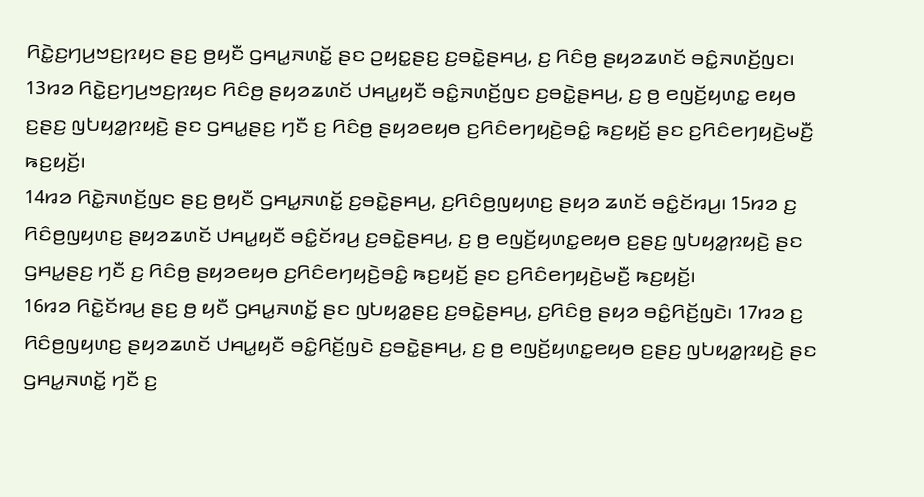ꤖꤢꤧ꤭ꤢ꤬ꤚꤣ꤬ꤠꤢ꤬ꤐꤟꤢ ꤔꤢ꤬ ꤥ꤬ꤟꤢꤪ ꤞꤌꤣ꤭ꤏꤛꤢꤩ꤭ ꤔꤢ ꤑꤟꤢ꤭ꤔꤢ꤬ ꤢ꤬ꤋꤢꤧ꤭ꤔꤌꤣ꤬, ꤢ꤬ ꤖꤢꤨꤥ꤬ ꤔꤟꤤꤘꤛꤢꤩ ꤋꤢꤨ꤭ꤏꤛꤢꤩ꤬ꤜꤢ꤯ 13ꤙꤤ ꤖꤢꤧ꤭ꤢ꤬ꤚꤣ꤬ꤠꤢ꤬ꤐꤟꤢ ꤖꤢꤨꤥ꤬ ꤔꤟꤤꤘꤛꤢꤩ ꤓꤌꤣ꤭ꤟꤢꤪ ꤋꤢꤨ꤭ꤏꤛꤢꤩ꤬ꤜꤢ ꤢ꤬ꤋꤢꤧ꤭ꤔꤌꤣ꤬, ꤢ꤬ ꤥ꤬ ꤕꤜꤢꤩ꤬ꤟꤛꤢ꤭ ꤕꤟꤥ ꤢ꤬ꤔꤢ꤬ ꤜꤝꤟꤤ꤭ꤐꤟꤢꤧ꤬ ꤔꤢ ꤞꤌꤣ꤭ꤔꤢ꤬ ꤚꤢꤪ ꤢ꤬ ꤖꤢꤨꤥ꤬ ꤔꤟꤤꤕꤟꤥ ꤢ꤬ꤖꤢꤨꤕꤚꤟꤢꤧ꤬ꤋꤢꤨ꤭ ꤒꤢ꤬ꤟꤢꤩ꤬ ꤔꤢ ꤢ꤬ꤖꤢꤨꤕꤚꤟꤢꤧ꤬ꤗꤢꤪ꤬ ꤒꤢ꤬ꤟꤢꤩ꤬꤯
14ꤙꤤ ꤖꤢꤧ꤭ꤏꤛꤢꤩ꤬ꤜꤢ ꤔꤢ꤬ ꤥ꤬ꤟꤢꤪ ꤞꤌꤣ꤭ꤏꤛꤢꤩ꤭ ꤢ꤬ꤋꤢꤧ꤭ꤔꤌꤣ꤬, ꤢ꤬ꤖꤢꤨꤥ꤬ꤜꤟꤛꤢ꤬ ꤔꤟꤤ ꤘꤛꤢꤩ ꤋꤢꤨ꤭ꤢꤩꤙꤣ꤬꤯ 15ꤙꤤ ꤢ꤬ ꤖꤢꤨꤥ꤬ꤜꤟꤛꤢ꤬ ꤔꤟꤤꤘꤛꤢꤩ ꤓꤌꤣ꤭ꤟꤢꤪ ꤋꤢꤨ꤭ꤢꤩꤙꤣ꤬ ꤢ꤬ꤋꤢꤧ꤭ꤔꤌꤣ꤬, ꤢ꤬ ꤥ꤬ ꤕꤜꤢꤩ꤬ꤟꤛꤢ꤭ꤕꤟꤥ ꤢ꤬ꤔꤢ꤬ ꤜꤝꤟꤤ꤭ꤐꤟꤢꤧ꤬ ꤔꤢ ꤞꤌꤣ꤭ꤔꤢ꤬ ꤚꤢꤪ ꤢ꤬ ꤖꤢꤨꤥ꤬ ꤔꤟꤤꤕꤟꤥ ꤢ꤬ꤖꤢꤨꤕꤚꤟꤢꤧ꤬ꤋꤢꤨ꤭ ꤒꤢ꤬ꤟꤢꤩ꤬ ꤔꤢ ꤢ꤬ꤖꤢꤨꤕꤚꤟꤢꤧ꤬ꤗꤢꤪ꤬ ꤒꤢ꤬ꤟꤢꤩ꤬꤯
16ꤙꤤ ꤖꤢꤧ꤭ꤢꤩꤙꤣ꤬ ꤔꤢ꤬ ꤥ꤬ ꤟꤢꤪ ꤞꤌꤣ꤭ꤏꤛꤢꤩ꤭ ꤔꤢ ꤜꤝꤟꤤ꤭ꤔꤢ꤬ ꤢ꤬ꤋꤢꤧ꤭ꤔꤌꤣ꤬, ꤢ꤬ꤖꤢꤨꤥ꤬ ꤔꤟꤤ ꤋꤢꤨ꤭ꤖꤢꤩ꤬ꤜꤢꤧ꤯ 17ꤙꤤ ꤢ꤬ ꤖꤢꤨꤥ꤬ꤜꤟꤛꤢ꤬ ꤔꤟꤤꤘꤛꤢꤩ ꤓꤌꤣ꤭ꤟꤢꤪ ꤋꤢꤨ꤭ꤖꤢꤩ꤬ꤜꤢꤧ ꤢ꤬ꤋꤢꤧ꤭ꤔꤌꤣ꤬, ꤢ꤬ ꤥ꤬ ꤕꤜꤢꤩ꤬ꤟꤛꤢ꤭ꤕꤟꤥ ꤢ꤬ꤔꤢ꤬ ꤜꤝꤟꤤ꤭ꤐꤟꤢꤧ꤬ ꤔꤢ ꤞꤌꤣ꤭ꤏꤛꤢꤩ꤭ ꤚꤢꤪ ꤢ꤬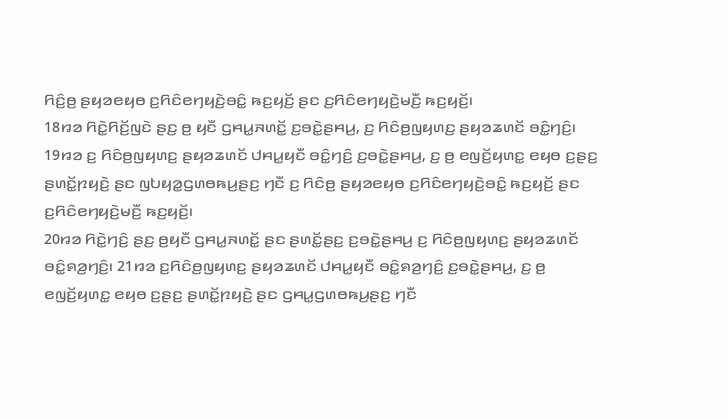ꤖꤢꤨ꤬ꤥ꤬ ꤔꤟꤤꤕꤟꤥ ꤢ꤬ꤖꤢꤨꤕꤚꤟꤢꤧ꤬ꤋꤢꤨ꤭ ꤒꤢ꤬ꤟꤢꤩ꤬ ꤔꤢ ꤢ꤬ꤖꤢꤨꤕꤚꤟꤢꤧ꤬ꤗꤢꤪ꤬ ꤒꤢ꤬ꤟꤢꤩ꤬꤯
18ꤙꤤ ꤖꤢꤧ꤭ꤖꤢꤩ꤬ꤜꤢꤧ ꤔꤢ꤬ ꤥ꤬ ꤟꤢꤪ ꤞꤌꤣ꤭ꤏꤛꤢꤩ꤭ ꤢ꤬ꤋꤢꤧ꤭ꤔꤌꤣ꤬, ꤢ꤬ ꤖꤢꤨꤥ꤬ꤜꤟꤛꤢ꤬ ꤔꤟꤤꤘꤛꤢꤩ ꤋꤢꤨ꤭ꤚꤢꤨ꤬꤯ 19ꤙꤤ ꤢ꤬ ꤖꤢꤨꤥ꤬ꤜꤟꤛꤢ꤬ ꤔꤟꤤꤘꤛꤢꤩ ꤓꤌꤣ꤭ꤟꤢꤪ ꤋꤢꤨ꤭ꤚꤢꤨ꤬ ꤢ꤬ꤋꤢꤧ꤭ꤔꤌꤣ꤬, ꤢ꤬ ꤥ꤬ ꤕꤜꤢꤩ꤬ꤟꤛꤢ꤭ ꤕꤟꤥ ꤢ꤬ꤔꤢ꤬ ꤔꤛꤢꤩ꤭ꤐꤟꤢꤧ꤬ ꤔꤢ ꤜꤝꤟꤤ꤭ꤞꤛꤥꤒꤣ꤬ꤔꤢ꤬ ꤚꤢꤪ ꤢ꤬ ꤖꤢꤨꤥ꤬ ꤔꤟꤤꤕꤟꤥ ꤢ꤬ꤖꤢꤨꤕꤚꤟꤢꤧ꤬ꤋꤢꤨ꤭ ꤒꤢ꤬ꤟꤢꤩ꤬ ꤔꤢ ꤢ꤬ꤖꤢꤨꤕꤚꤟꤢꤧ꤬ꤗꤢꤪ꤬ ꤒꤢ꤬ꤟꤢꤩ꤬꤯
20ꤙꤤ ꤖꤢꤧ꤭ꤚꤢꤨ꤬ ꤔꤢ꤬ ꤥ꤬ꤟꤢꤪ ꤞꤌꤣ꤭ꤏꤛꤢꤩ꤭ ꤔꤢ ꤔꤛꤢꤩ꤭ꤔꤢ꤬ ꤢ꤬ꤋꤢꤧ꤭ꤔꤌꤣ꤬ ꤢ꤬ ꤖꤢꤨꤥ꤬ꤜꤟꤛꤢ꤬ ꤔꤟꤤꤘꤛꤢꤩ ꤋꤢꤨ꤭ꤎꤤ꤬ꤚꤢꤨ꤬꤯ 21ꤙꤤ ꤢ꤬ꤖꤢꤨꤥ꤬ꤜꤟꤛꤢ꤬ ꤔꤟꤤꤘꤛꤢꤩ ꤓꤌꤣ꤭ꤟꤢꤪ ꤋꤢꤨ꤭ꤎꤤ꤬ꤚꤢꤨ꤬ ꤢ꤬ꤋꤢꤧ꤭ꤔꤌꤣ꤬, ꤢ꤬ ꤥ꤬ ꤕꤜꤢꤩ꤬ꤟꤛꤢ꤭ ꤕꤟꤥ ꤢ꤬ꤔꤢ꤬ ꤔꤛꤢꤩ꤭ꤐꤟꤢꤧ꤬ ꤔꤢ ꤞꤌꤣ꤭ꤞꤛꤥꤒꤣ꤬ꤔꤢ꤬ ꤚꤢꤪ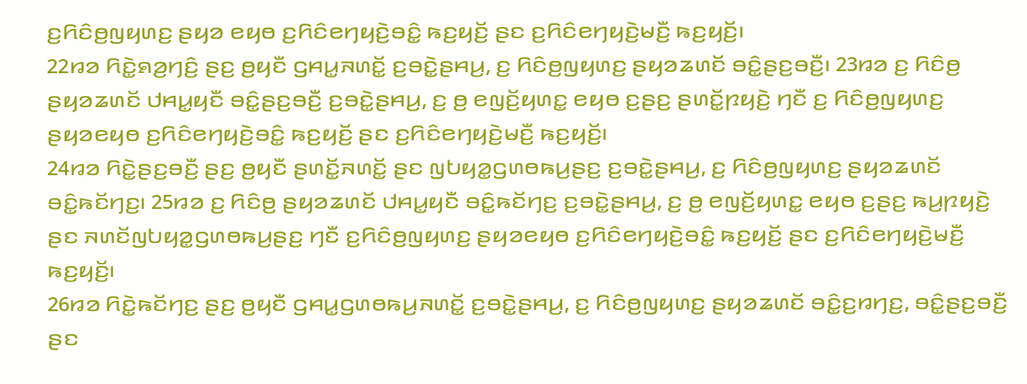ꤢ꤬ꤖꤢꤨꤥ꤬ꤜꤟꤛꤢ꤬ ꤔꤟꤤ ꤕꤟꤥ ꤢ꤬ꤖꤢꤨꤕꤚꤟꤢꤧ꤬ꤋꤢꤨ꤭ ꤒꤢ꤬ꤟꤢꤩ꤬ ꤔꤢ ꤢ꤬ꤖꤢꤨꤕꤚꤟꤢꤧ꤬ꤗꤢꤪ꤬ ꤒꤢ꤬ꤟꤢꤩ꤬꤯
22ꤙꤤ ꤖꤢꤧ꤭ꤎꤤ꤬ꤚꤢꤨ꤬ ꤔꤢ꤬ ꤥ꤬ꤟꤢꤪ ꤞꤌꤣ꤭ꤏꤛꤢꤩ꤭ ꤢ꤬ꤋꤢꤧ꤭ꤔꤌꤣ꤬, ꤢ꤬ ꤖꤢꤨꤥ꤬ꤜꤟꤛꤢ꤬ ꤔꤟꤤꤘꤛꤢꤩ ꤋꤢꤨ꤭ꤔꤢ꤬ꤋꤢꤪ꤬꤯ 23ꤙꤤ ꤢ꤬ ꤖꤢꤨꤥ꤬ ꤔꤟꤤꤘꤛꤢꤩ ꤓꤌꤣ꤭ꤟꤢꤪ ꤋꤢꤨ꤭ꤔꤢ꤬ꤋꤢꤪ꤬ ꤢ꤬ꤋꤢꤧ꤭ꤔꤌꤣ꤬, ꤢ꤬ ꤥ꤬ ꤕꤜꤢꤩ꤬ꤟꤛꤢ꤭ ꤕꤟꤥ ꤢ꤬ꤔꤢ꤬ ꤔꤛꤢꤩ꤭ꤐꤟꤢꤧ꤬ ꤚꤢꤪ ꤢ꤬ ꤖꤢꤨꤥ꤬ꤜꤟꤛꤢ꤬ ꤔꤟꤤꤕꤟꤥ ꤢ꤬ꤖꤢꤨꤕꤚꤟꤢꤧ꤬ꤋꤢꤨ꤭ ꤒꤢ꤬ꤟꤢꤩ꤬ ꤔꤢ ꤢ꤬ꤖꤢꤨꤕꤚꤟꤢꤧ꤬ꤗꤢꤪ꤬ ꤒꤢ꤬ꤟꤢꤩ꤬꤯
24ꤙꤤ ꤖꤢꤧ꤭ꤔꤢ꤬ꤋꤢꤪ꤬ ꤔꤢ꤬ ꤥ꤬ꤟꤢꤪ ꤔꤛꤢꤩ꤭ꤏꤛꤢꤩ꤭ ꤔꤢ ꤜꤝꤟꤤ꤭ꤞꤛꤥꤒꤣ꤬ꤔꤢ꤬ ꤢ꤬ꤋꤢꤧ꤭ꤔꤌꤣ꤬, ꤢ꤬ ꤖꤢꤨꤥ꤬ꤜꤟꤛꤢ꤬ ꤔꤟꤤꤘꤛꤢꤩ ꤋꤢꤨ꤭ꤒꤢꤩꤚꤢ꤬꤯ 25ꤙꤤ ꤢ꤬ ꤖꤢꤨꤥ꤬ ꤔꤟꤤꤘꤛꤢꤩ ꤓꤌꤣ꤭ꤟꤢꤪ ꤋꤢꤨ꤭ꤒꤢꤩꤚꤢ꤬ ꤢ꤬ꤋꤢꤧ꤭ꤔꤌꤣ꤬, ꤢ꤬ ꤥ꤬ ꤕꤜꤢꤩ꤬ꤟꤛꤢ꤭ ꤕꤟꤥ ꤢ꤬ꤔꤢ꤬ ꤒꤣ꤬ꤐꤟꤢꤧ꤬ ꤔꤢ ꤏꤛꤢꤩꤜꤝꤟꤤ꤭ꤞꤛꤥꤒꤣ꤬ꤔꤢ꤬ ꤚꤢꤪ ꤢ꤬ꤖꤢꤨꤥ꤬ꤜꤟꤛꤢ꤬ ꤔꤟꤤꤕꤟꤥ ꤢ꤬ꤖꤢꤨꤕꤚꤟꤢꤧ꤬ꤋꤢꤨ꤭ ꤒꤢ꤬ꤟꤢꤩ꤬ ꤔꤢ ꤢ꤬ꤖꤢꤨꤕꤚꤟꤢꤧ꤬ꤗꤢꤪ꤬ ꤒꤢ꤬ꤟꤢꤩ꤬꤯
26ꤙꤤ ꤖꤢꤧ꤭ꤒꤢꤩꤚꤢ꤬ ꤔꤢ꤬ ꤥ꤬ꤟꤢꤪ ꤞꤌꤣ꤭ꤞꤛꤥꤒꤣ꤬ꤏꤛꤢꤩ꤭ ꤢ꤬ꤋꤢꤧ꤭ꤔꤌꤣ꤬, ꤢ꤬ ꤖꤢꤨꤥ꤬ꤜꤟꤛꤢ꤬ ꤔꤟꤤꤘꤛꤢꤩ ꤋꤢꤨ꤭ꤢ꤬ꤙꤚꤢ꤬, ꤋꤢꤨ꤭ꤔꤢ꤬ꤋꤢꤪ꤬ ꤔꤢ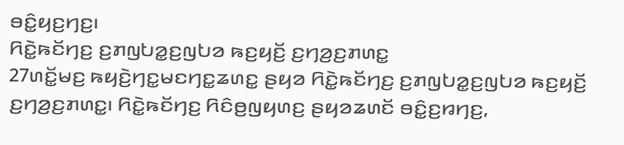ꤋꤢꤨ꤭ꤟꤢ꤬ꤚꤢ꤬꤯
ꤖꤢꤧ꤭ꤒꤢꤩꤚꤢ꤬ ꤢ꤬ꤊꤜꤝꤤ꤭ꤢ꤬ꤜꤝꤤ ꤒꤢ꤬ꤟꤢꤩ꤬ ꤢ꤬ꤚꤤ꤬ꤢ꤬ꤊꤛꤢ꤭
27ꤛꤢꤩ꤭ꤗꤢ꤬ ꤒꤟꤢꤧ꤬ꤚꤢ꤭ꤗꤢꤚꤢ꤭ꤘꤛꤢ꤭ ꤔꤟꤤ ꤖꤢꤧ꤭ꤒꤢꤩꤚꤢ꤬ ꤢ꤬ꤊꤜꤝꤤ꤭ꤢ꤬ꤜꤝꤤ ꤒꤢ꤬ꤟꤢꤩ꤬ ꤢ꤬ꤚꤤ꤬ꤢ꤬ꤊꤛꤢ꤭꤯ ꤖꤢꤧ꤭ꤒꤢꤩꤚꤢ꤬ ꤖꤢꤨꤥ꤬ꤜꤟꤛꤢ꤬ ꤔꤟꤤꤘꤛꤢꤩ ꤋꤢꤨ꤭ꤢ꤬ꤙꤚꤢ꤬,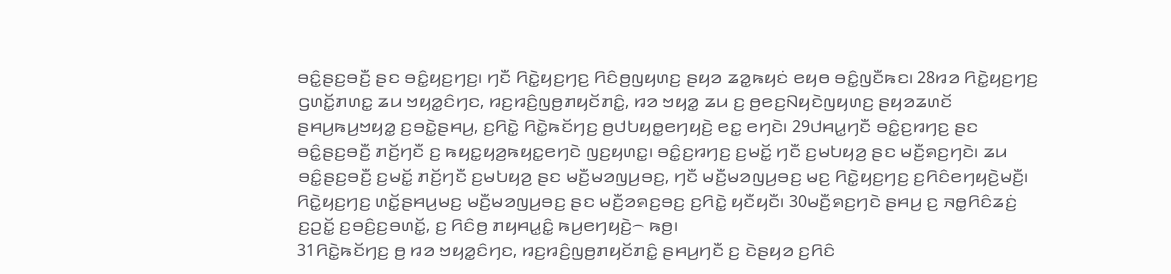ꤋꤢꤨ꤭ꤔꤢ꤬ꤋꤢꤪ꤬ ꤔꤢ ꤋꤢꤨ꤭ꤟꤢ꤬ꤚꤢ꤬꤯ ꤚꤢꤪ ꤖꤢꤧ꤭ꤟꤢ꤬ꤚꤢ꤬ ꤖꤢꤨꤥ꤬ꤜꤟꤛꤢ꤬ ꤔꤟꤤ ꤘꤤ꤭ꤒꤟꤢꤦ ꤕꤟꤥ ꤋꤢꤨ꤭ꤜꤢꤪꤒꤢ꤯ 28ꤙꤤ ꤖꤢꤧ꤭ꤟꤢ꤬ꤚꤢ꤬ ꤞꤛꤢꤩ꤭ꤊꤛꤢ꤭ ꤘꤣ ꤠꤟꤤ꤭ꤢꤨꤚꤢ, ꤙꤢ꤬ꤙꤢꤨ꤬ꤜꤥ꤬ꤊꤟꤢꤩꤊꤢꤨ꤭, ꤙꤤ ꤠꤟꤤ꤭ ꤘꤣ ꤢ꤬ ꤥ꤬ꤕꤢ꤬ꤡꤟꤢꤧꤜꤟꤛꤢ꤬ ꤔꤟꤤꤘꤛꤢꤩ ꤔꤌꤣ꤬ꤒꤣ꤬ꤠꤟꤤ꤭ ꤢ꤬ꤋꤢꤧ꤭ꤔꤌꤣ꤬, ꤢ꤬ꤖꤢꤧ꤭ ꤖꤢꤧ꤭ꤒꤢꤩꤚꤢ꤬ ꤥ꤬ꤓꤝꤟꤥ꤭ꤕꤚꤟꤢꤧ꤬ ꤕꤢ꤭ ꤕꤚꤢꤧ꤯ 29ꤓꤌꤣ꤭ꤚꤢꤪ ꤋꤢꤨ꤭ꤢ꤬ꤙꤚꤢ꤬ ꤔꤢ ꤋꤢꤨ꤭ꤔꤢ꤬ꤋꤢꤪ꤬ ꤊꤢꤩ꤬ꤚꤢꤪ ꤢ꤬ ꤒꤟꤢ꤭ꤟꤤ꤬ꤒꤟꤢ꤭ꤕꤚꤢꤧ ꤜꤢ꤬ꤟꤛꤢ꤭꤯ ꤋꤢꤨ꤭ꤢ꤬ꤙꤚꤢ꤬ ꤢ꤬ꤗꤢꤩ꤭ ꤚꤢꤪ ꤢ꤬ꤗꤝꤟꤤ꤬ ꤔꤢ ꤗꤢꤪ꤬ꤎꤢ꤬ꤚꤢꤧ꤯ ꤘꤣ ꤋꤢꤨ꤭ꤔꤢ꤬ꤋꤢꤪ꤬ ꤢ꤬ꤗꤢꤩ꤭ ꤊꤢꤩ꤬ꤚꤢꤪ ꤢ꤬ꤗꤝꤟꤤ꤬ ꤔꤢ ꤗꤢꤪ꤬ꤗꤤꤜꤣ꤬ꤋꤢ꤬, ꤚꤢꤪ ꤗꤢꤪ꤬ꤗꤤꤜꤣ꤬ꤋꤢ꤬ ꤗꤢ꤬ ꤖꤢꤧ꤭ꤟꤢ꤬ꤚꤢ꤬ ꤢ꤬ꤖꤢꤨꤕꤚꤟꤢꤧ꤬ꤗꤢꤪ꤬꤯ ꤖꤢꤧ꤭ꤟꤢ꤬ꤚꤢ꤬ ꤛꤢꤩ꤭ꤔꤌꤣ꤬ꤗꤢ꤬ ꤗꤢꤪ꤬ꤗꤤꤜꤣ꤬ꤋꤢ꤬ ꤔꤢ ꤗꤢꤪ꤬ꤤꤎꤢ꤬ꤋꤢ꤬ ꤢ꤬ꤖꤢꤧ꤭ ꤟꤢꤪꤟꤢꤪ꤯ 30ꤗꤢꤪ꤬ꤎꤢ꤬ꤚꤢꤧ ꤔꤌꤣ꤬ ꤢ꤬ ꤏꤥ꤭ꤖꤢꤨꤘꤢꤦ꤬ ꤢ꤬ꤑꤢꤩ꤭ ꤢ꤬ꤋꤢꤨ꤬ꤢ꤬ꤋꤛꤢꤩ꤭, ꤢ꤬ ꤖꤢꤨꤥ꤬ ꤊꤟꤌꤣ꤭ꤢꤨ꤭ ꤒꤣ꤬ꤕꤚꤟꤢꤧ꤬꤮ ꤒꤥ꤬꤯
31ꤖꤢꤧ꤭ꤒꤢꤩꤚꤢ꤬ ꤥ꤬ ꤙꤤ ꤠꤟꤤ꤭ꤢꤨꤚꤢ, ꤙꤢ꤬ꤙꤢꤨ꤬ꤜꤥ꤬ꤊꤟꤢꤩꤊꤢꤨ꤭ ꤔꤌꤣ꤬ꤚꤢꤪ ꤢ꤬ ꤢꤧꤔꤟꤤ ꤢ꤬ꤖꤢꤨ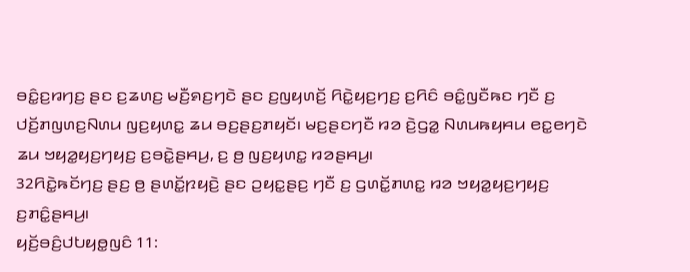ꤋꤢꤨ꤭ꤢ꤬ꤙꤚꤢ꤬ ꤔꤢ ꤢ꤬ꤘꤛꤢ꤬ ꤗꤢꤪ꤬ꤎꤢ꤬ꤚꤢꤧ ꤔꤢ ꤢ꤬ꤜꤟꤛꤢꤩ꤬ ꤖꤢꤧ꤭ꤟꤢ꤬ꤚꤢ꤬ ꤢ꤬ꤖꤢꤨ ꤋꤢꤨ꤭ꤜꤢꤪꤒꤢ ꤚꤢꤪ ꤢ꤬ ꤓꤢꤩ꤬ꤊꤜꤛꤢ꤬ꤡꤛꤣ ꤜꤢ꤬ꤟꤛꤢ꤭ ꤘꤣ ꤋꤢ꤬ꤔꤢ꤬ꤊꤟꤢꤩ꤯ ꤗꤢ꤬ꤔꤢꤚꤢꤪ ꤙꤤ ꤢꤧ꤬ꤞꤤ꤭ ꤡꤛꤣꤒꤟꤌꤣ ꤕꤢ꤭ꤕꤚꤢꤧ ꤘꤣ ꤠꤟꤤ꤭ꤟꤢ꤬ꤚꤟꤢ꤬ ꤢ꤬ꤋꤢꤧ꤭ꤔꤌꤣ꤬, ꤢ꤬ ꤥ꤬ ꤜꤢ꤬ꤟꤛꤢ꤭ ꤙꤤꤔꤌꤣ꤬꤯
32ꤖꤢꤧ꤭ꤒꤢꤩꤚꤢ꤬ ꤔꤢ꤬ ꤥ꤬ ꤔꤛꤢꤩ꤭ꤐꤟꤢꤧ꤬ ꤔꤢ ꤑꤟꤢ꤭ꤔꤢ꤬ ꤚꤢꤪ ꤢ꤬ ꤞꤛꤢꤩ꤭ꤊꤛꤢ꤭ ꤙꤤ ꤠꤟꤤ꤭ꤟꤢ꤬ꤚꤟꤢ꤬ ꤢ꤬ꤊꤢꤨ꤭ꤔꤌꤣ꤬꤯
ꤟꤢꤩ꤬ꤋꤢꤨ꤬ꤓꤝꤟꤥ꤭ꤜꤢꤨ 11: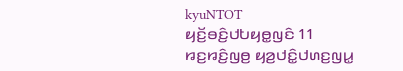kyuNTOT
ꤟꤢꤩ꤬ꤋꤢꤨ꤬ꤓꤝꤟꤥ꤭ꤜꤢꤨ 11
ꤙꤢ꤬ꤙꤢꤨ꤬ꤜꤥ꤬ ꤟꤤ꤬ꤓꤢꤨ꤭ꤓꤛꤢ꤬ꤜꤣ꤭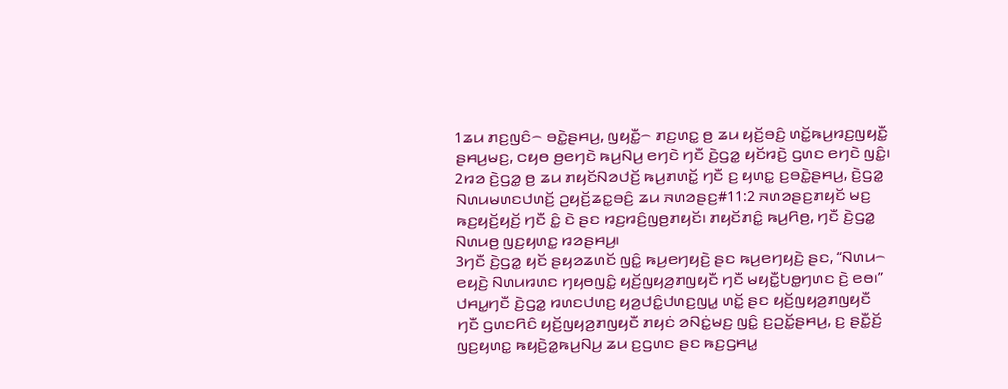1ꤘꤣ ꤊꤢ꤬ꤜꤢꤨ꤮ ꤋꤢꤧ꤭ꤔꤌꤣ꤬, ꤜꤟꤢꤪ꤭꤮ ꤊꤢ꤬ꤛꤢ꤭ ꤥ꤬ ꤘꤣ ꤟꤢꤩ꤬ꤋꤢꤨ꤬ ꤛꤢꤩ꤭ꤒꤣ꤬ꤙꤢ꤬ꤜꤟꤢꤪ꤭ ꤔꤌꤣ꤬ꤗꤢ꤬, ꤍꤟꤥ ꤥ꤬ꤕꤚꤢꤧ ꤒꤣ꤬ꤡꤣ꤬ ꤕꤚꤢꤧ ꤚꤢꤪ ꤢꤧ꤬ꤞꤤ꤭ ꤟꤢꤩꤙꤢꤧ꤬ ꤞꤛꤢ ꤕꤚꤢꤧ ꤜꤢꤨ꤭꤯ 2ꤙꤤ ꤢꤧ꤬ꤞꤤ꤭ ꤥ꤬ ꤘꤣ ꤊꤟꤢꤩꤡꤤꤓꤢꤩ꤬ ꤒꤣ꤬ꤊꤛꤢꤩ꤭ ꤚꤢꤪ ꤢ꤬ ꤟꤛꤢ꤭ ꤢ꤬ꤋꤢꤧ꤭ꤔꤌꤣ꤬, ꤢꤧ꤬ꤞꤤ꤭ ꤡꤛꤣꤗꤛꤢꤓꤛꤢꤩ꤬ ꤑꤟꤢꤩ꤬ꤘꤢ꤭ꤋꤢꤨ꤬ ꤘꤣ ꤏꤛꤤꤔꤢ꤬#11:2 ꤏꤛꤤꤔꤢ꤬ꤊꤟꤢꤩ ꤗꤢ꤬ ꤒꤢ꤬ꤟꤢꤩ꤬ꤟꤢꤩ꤬ ꤚꤢꤪ ꤢꤨ꤭ ꤢꤧ ꤔꤢ ꤙꤢ꤬ꤙꤢꤨ꤬ꤜꤥ꤬ꤊꤟꤢꤩ꤯ ꤊꤟꤢꤩꤊꤢꤨ꤭ ꤒꤣ꤬ꤖꤥ꤬, ꤚꤢꤪ ꤢꤧ꤬ꤞꤤ꤭ ꤡꤛꤣꤥ꤬ ꤜꤢ꤬ꤟꤛꤢ꤭ ꤙꤤꤔꤌꤣ꤬꤯
3ꤚꤢꤪ ꤢꤧ꤬ꤞꤤ꤭ ꤟꤢꤩ ꤔꤟꤤꤘꤛꤢꤩ ꤜꤢꤨ꤭ ꤒꤣ꤬ꤕꤚꤟꤢꤧ꤬ ꤔꤢ ꤒꤣ꤬ꤕꤚꤟꤢꤧ꤬ ꤔꤢ, “ꤡꤛꤣ꤮ ꤕꤟꤢꤧ꤬ ꤡꤛꤣꤙꤛꤢ ꤚꤟꤥꤜꤢꤨ꤭ ꤟꤢꤩ꤬ꤜꤟꤤ꤬ꤊꤜꤟꤢꤪ ꤚꤢꤪ ꤗꤟꤢꤪ꤭ꤝꤥ꤭ꤚꤛꤢ ꤢꤧ꤬ ꤕꤥ꤯” ꤓꤌꤣ꤭ꤚꤢꤪ ꤢꤧ꤬ꤞꤤ꤭ ꤙꤛꤢꤓꤛꤢ꤬ ꤟꤤ꤬ꤓꤢꤨ꤭ꤓꤛꤢ꤬ꤜꤣ꤭ ꤛꤢꤩ꤭ ꤔꤢ ꤟꤢꤩ꤬ꤜꤟꤤ꤬ꤊꤜꤟꤢꤪ ꤚꤢꤪ ꤞꤛꤢꤖꤢꤨ ꤟꤢꤩ꤬ꤜꤟꤤ꤬ꤊꤜꤟꤢꤪ ꤊꤟꤢꤦ ꤤꤡꤢꤦ꤭ꤗꤢ꤬ ꤜꤢꤨ꤭ ꤢ꤬ꤑꤢꤩ꤭ꤔꤌꤣ꤬, ꤢ꤬ ꤔꤢꤪ꤭ꤢꤩ꤬ ꤜꤢ꤬ꤟꤛꤢ꤭ ꤒꤟꤢꤧ꤬ꤤ꤭ꤒꤣ꤬ꤡꤣ꤬ ꤘꤣ ꤢ꤬ꤞꤛꤢ ꤔꤢ ꤒꤢ꤬ꤞꤌꤣ꤭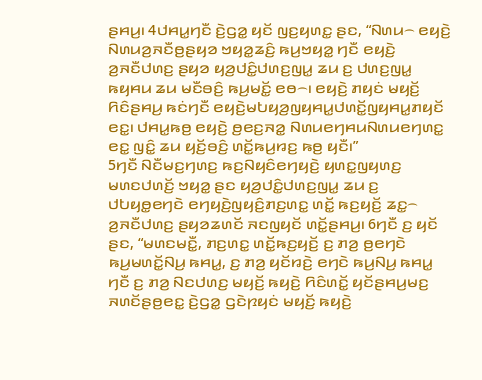ꤔꤌꤣ꤬꤯ 4ꤓꤌꤣ꤭ꤚꤢꤪ ꤢꤧ꤬ꤞꤤ꤭ ꤟꤢꤩ ꤜꤢ꤬ꤟꤛꤢ꤭ ꤔꤢ, “ꤡꤛꤣ꤮ ꤕꤟꤢꤧ꤬ ꤡꤛꤣꤤ꤬ꤏꤢꤪꤥ꤬ꤔꤟꤤ ꤠꤟꤤ꤭ꤘꤢꤨ꤬ ꤒꤣ꤬ꤠꤟꤤ꤭ ꤚꤢꤪ ꤕꤟꤢꤧ꤬ ꤤ꤬ꤏꤢꤪꤓꤛꤢ꤬ ꤔꤟꤤ ꤟꤤ꤬ꤓꤢꤨ꤭ꤓꤛꤢ꤬ꤜꤣ꤭ ꤘꤣ ꤢ꤬ ꤓꤛꤢ꤬ꤜꤣ꤭ ꤒꤟꤌꤣ ꤘꤣ ꤗꤢꤪꤋꤢꤨ꤬ ꤒꤣ꤬ꤗꤢꤩ꤭ ꤕꤥ꤮꤯ ꤕꤟꤢꤧ꤬ ꤊꤟꤢꤦ ꤗꤟꤢꤩ꤬ ꤖꤢꤨꤔꤌꤣ꤬ ꤒꤢꤦꤚꤢꤪ ꤕꤟꤢꤧ꤬ꤗꤝꤟꤤ꤬ꤜꤟꤌꤣ꤭ꤓꤛꤢꤩ꤭ꤜꤟꤌꤣ꤭ꤊꤟꤢꤩ ꤕꤢ꤭꤯ ꤓꤌꤣ꤭ꤒꤥ꤬ ꤕꤟꤢꤧ꤬ ꤥ꤬ꤕꤢ꤬ꤏꤤ꤭ ꤡꤛꤣꤕꤚꤌꤣꤡꤛꤣꤕꤚꤛꤢ꤭ ꤕꤢ꤭ ꤜꤢꤨ꤭ ꤘꤣ ꤟꤢꤩ꤬ꤋꤢꤨ꤬ ꤛꤢꤩ꤭ꤒꤣ꤬ꤙꤢ꤬ ꤒꤥ꤬ ꤟꤢꤪ꤯”
5ꤚꤢꤪ ꤡꤢꤪꤗꤢ꤬ꤚꤛꤢ꤬ ꤒꤢ꤬ꤡꤟꤢꤨꤕꤚꤟꤢꤧ꤬ ꤟꤛꤢ꤭ꤜꤟꤛꤢ꤬ ꤗꤛꤢꤓꤛꤢꤩ꤬ ꤠꤟꤤ꤭ ꤔꤢ ꤟꤤ꤬ꤓꤢꤨ꤭ꤓꤛꤢ꤬ꤜꤣ꤭ ꤘꤣ ꤢ꤬ ꤓꤝꤟꤥ꤭ꤕꤚꤢꤧ ꤕꤚꤟꤢꤧ꤬ꤜꤟꤢꤨ꤬ꤊꤢ꤬ꤛꤢ꤭ ꤛꤢꤩ꤭ ꤒꤢ꤬ꤟꤢꤩ꤬ ꤘꤢ꤭꤮ ꤤ꤬ꤏꤢꤪꤓꤛꤢ꤬ ꤔꤟꤤꤘꤛꤢꤩ ꤏꤢꤜꤟꤢꤩ ꤛꤢꤩ꤭ꤔꤌꤣ꤬꤯ 6ꤚꤢꤪ ꤢ꤬ ꤟꤢꤩ ꤔꤢ, “ꤗꤛꤢꤗꤢꤪ꤭, ꤊꤢ꤬ꤛꤢ꤭ ꤛꤢꤩ꤭ꤒꤢ꤬ꤟꤢꤩ꤬ ꤢ꤬ ꤊꤤ꤬ ꤥ꤬ꤕꤚꤢꤧ ꤒꤣ꤬ꤗꤛꤢꤩ꤭ꤡꤣ꤬ ꤒꤌꤣ꤭, ꤢ꤬ ꤊꤤ꤬ ꤟꤢꤩꤙꤢꤧ꤬ ꤕꤚꤢꤧ ꤒꤣ꤬ꤡꤣ꤬ ꤒꤌꤣ꤭ ꤚꤢꤪ ꤢ꤬ ꤊꤤ꤬ ꤡꤢꤓꤛꤢ꤬ ꤗꤟꤢꤩ꤬ ꤒꤟꤢꤧ꤬ ꤖꤢꤨꤛꤢꤩ꤭ ꤟꤢꤩꤔꤌꤣ꤬ꤗꤢ꤬ ꤏꤛꤢꤩꤔꤥ꤬ꤕꤢ꤭ ꤢꤧ꤬ꤞꤤ꤭ ꤞꤢꤧꤐꤟꤢꤦ ꤗꤟꤢꤩ꤬ ꤒꤟꤢꤧ꤬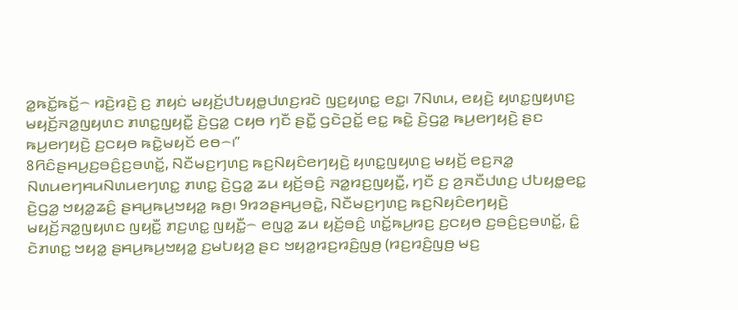ꤤ꤭ꤒꤢꤩ꤭ꤒꤢꤩ꤭꤮ ꤙꤢꤧ꤬ꤙꤢꤧ꤬ ꤢ꤬ ꤊꤟꤢꤦ ꤗꤟꤢꤩ꤬ꤓꤝꤟꤥ꤭ꤓꤛꤢ꤬ꤙꤢꤧ ꤜꤢ꤬ꤟꤛꤢ꤭ ꤕꤢ꤭꤯ 7ꤡꤛꤣ, ꤕꤟꤢꤧ꤬ ꤟꤛꤢ꤭ꤜꤟꤛꤢ꤬ ꤗꤟꤢꤩ꤬ꤏꤤ꤭ꤜꤟꤛꤢ ꤊꤛꤢ꤭ꤜꤟꤢꤪ꤭ ꤢꤧ꤬ꤞꤤ꤭ ꤍꤟꤥ ꤚꤢꤪ ꤔꤢꤪ꤭ ꤞꤢꤧꤑꤢꤩ꤭ ꤕꤢ꤭ ꤒꤢꤧ꤭ ꤢꤧ꤬ꤞꤤ꤭ ꤒꤣ꤬ꤕꤚꤟꤢꤧ꤬ ꤔꤢ ꤒꤣ꤬ꤕꤚꤟꤢꤧ꤬ ꤢ꤬ꤍꤟꤥ ꤒꤢꤧ꤭ꤗꤟꤢꤩ ꤕꤥ꤮꤯”
8ꤖꤢꤨꤔꤌꤣ꤬ꤢ꤬ꤋꤢꤨ꤬ꤢ꤬ꤋꤛꤢꤩ꤭, ꤡꤢꤪꤗꤢ꤬ꤚꤛꤢ꤬ ꤒꤢ꤬ꤡꤟꤢꤨꤕꤚꤟꤢꤧ꤬ ꤟꤛꤢ꤭ꤜꤟꤛꤢ꤬ ꤗꤟꤢꤩ꤬ ꤕꤢ꤬ꤏꤤ꤭ ꤡꤛꤣꤕꤚꤌꤣꤡꤛꤣꤕꤚꤛꤢ꤭ ꤊꤛꤢ꤭ ꤢꤧ꤬ꤞꤤ꤭ ꤘꤣ ꤟꤢꤩ꤬ꤋꤢꤨ꤬ ꤏꤤ꤭ꤙꤢ꤬ꤜꤟꤢꤪ꤭, ꤚꤢꤪ ꤢ꤬ ꤤ꤬ꤏꤢꤪꤓꤛꤢ꤬ ꤓꤝꤟꤥ꤭ꤕꤢ꤭ ꤢꤧ꤬ꤞꤤ꤭ ꤠꤟꤤ꤭ꤘꤢꤨ꤬ ꤔꤌꤣ꤬ꤒꤣ꤬ꤠꤟꤤ꤭ ꤒꤥ꤬꤯ 9ꤙꤤꤔꤌꤣ꤬ꤋꤢꤧ꤭, ꤡꤢꤪꤗꤢ꤬ꤚꤛꤢ꤬ ꤒꤢ꤬ꤡꤟꤢꤨꤕꤚꤟꤢꤧ꤬ ꤗꤟꤢꤩ꤬ꤏꤤ꤭ꤜꤟꤛꤢ ꤜꤟꤢꤪ꤭ ꤊꤢ꤬ꤛꤢ꤭ ꤜꤟꤢꤪ꤭꤮ ꤕꤜꤤ꤭ ꤘꤣ ꤟꤢꤩ꤬ꤋꤢꤨ꤬ ꤛꤢꤩ꤭ꤒꤣ꤬ꤙꤢ꤬ ꤢ꤬ꤍꤟꤥ ꤢ꤬ꤋꤢꤨ꤬ꤢ꤬ꤋꤛꤢꤩ꤭, ꤢꤨ꤭ ꤢꤧꤊꤛꤢ꤭ ꤠꤟꤤ꤭ ꤔꤌꤣ꤬ꤒꤣ꤬ꤠꤟꤤ꤭ ꤢ꤬ꤗꤝꤟꤤ꤬ ꤔꤢ ꤠꤟꤤ꤭ꤙꤢ꤬ꤙꤢꤨ꤬ꤜꤥ꤬ (ꤙꤢ꤬ꤙꤢꤨ꤬ꤜꤥ꤬ ꤗꤢ꤬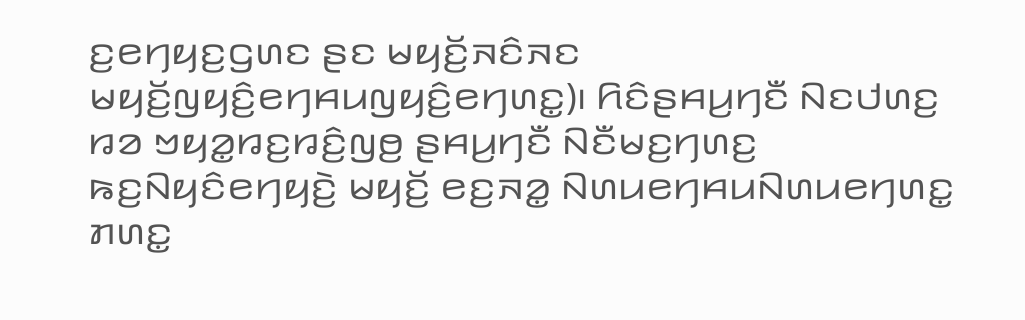ꤢ꤬ꤕꤚꤟꤢ꤬ꤞꤛꤢ ꤔꤢ ꤗꤟꤢꤩ꤬ꤏꤢꤨꤏꤢ ꤗꤟꤢꤩ꤬ꤜꤟꤢꤨ꤬ꤕꤚꤌꤣꤜꤟꤢꤨ꤬ꤕꤚꤛꤢ꤭)꤯ ꤖꤢꤨꤔꤌꤣ꤬ꤚꤢꤪ ꤡꤢꤓꤛꤢ꤬ ꤙꤤ ꤠꤟꤤ꤭ꤙꤢ꤬ꤙꤢꤨ꤬ꤜꤥ꤬ ꤔꤌꤣ꤬ꤚꤢꤪ ꤡꤢꤪꤗꤢ꤬ꤚꤛꤢ꤬ ꤒꤢ꤬ꤡꤟꤢꤨꤕꤚꤟꤢꤧ꤬ ꤗꤟꤢꤩ꤬ ꤕꤢ꤬ꤏꤤ꤭ ꤡꤛꤣꤕꤚꤌꤣꤡꤛꤣꤕꤚꤛꤢ꤭ ꤊꤛꤢ꤭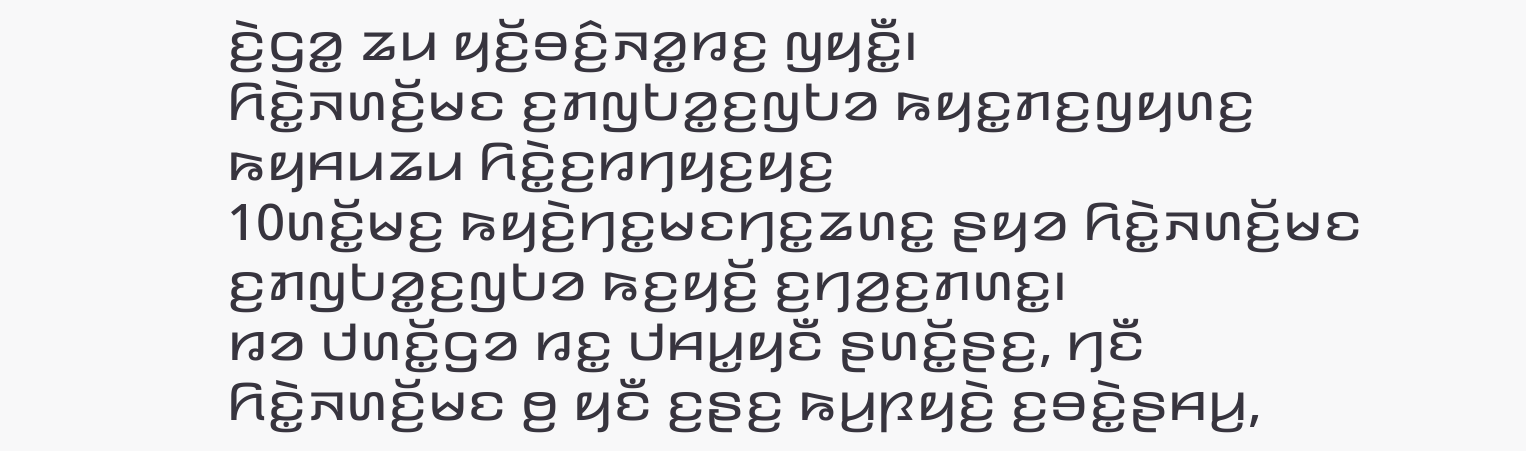ꤢꤧ꤬ꤞꤤ꤭ ꤘꤣ ꤟꤢꤩ꤬ꤋꤢꤨ꤬ꤏꤤ꤭ꤙꤢ꤬ ꤜꤟꤢꤪ꤭꤯
ꤖꤢꤧ꤭ꤏꤛꤢꤩ꤬ꤗꤢ ꤢ꤬ꤊꤜꤝꤤ꤭ꤢ꤬ꤜꤝꤤ ꤒꤟꤢ꤭ꤊꤢ꤬ꤜꤟꤛꤢ꤬ ꤒꤟꤌꤣꤘꤣ ꤖꤢꤧ꤭ꤢ꤬ꤙꤚꤟꤢ꤬ꤟꤢ꤬
10ꤛꤢꤩ꤭ꤗꤢ꤬ ꤒꤟꤢꤧ꤬ꤚꤢ꤭ꤗꤢꤚꤢ꤭ꤘꤛꤢ꤭ ꤔꤟꤤ ꤖꤢꤧ꤭ꤏꤛꤢꤩ꤬ꤗꤢ ꤢ꤬ꤊꤜꤝꤤ꤭ꤢ꤬ꤜꤝꤤ ꤒꤢ꤬ꤟꤢꤩ꤬ ꤢ꤬ꤚꤤ꤬ꤢ꤬ꤊꤛꤢ꤭꤯
ꤙꤤ ꤓꤛꤢꤩ꤭ꤞꤤ ꤙꤢ꤭ ꤓꤌꤣ꤭ꤟꤢꤪ ꤔꤛꤢꤩ꤭ꤔꤢ꤬, ꤚꤢꤪ ꤖꤢꤧ꤭ꤏꤛꤢꤩ꤬ꤗꤢ ꤥ꤬ ꤟꤢꤪ ꤢ꤬ꤔꤢ꤬ ꤒꤣ꤬ꤐꤟꤢꤧ꤬ ꤢ꤬ꤋꤢꤧ꤭ꤔꤌꤣ꤬,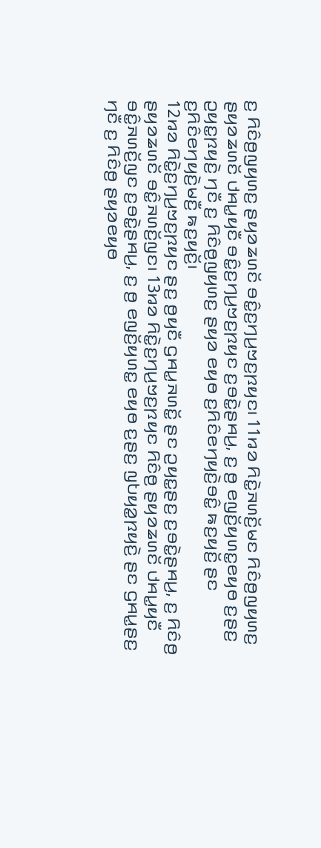ꤢ꤬ ꤖꤢꤨꤥ꤬ꤜꤟꤛꤢ꤬ ꤔꤟꤤꤘꤛꤢꤩ ꤋꤢꤨ꤭ꤢ꤬ꤚꤣ꤬ꤠꤢ꤬ꤐꤟꤢ꤯ 11ꤙꤤ ꤖꤢꤧ꤭ꤏꤛꤢꤩ꤬ꤗꤢ ꤖꤢꤨꤥ꤬ꤜꤟꤛꤢ꤬ ꤔꤟꤤꤘꤛꤢꤩ ꤓꤌꤣ꤭ꤟꤢꤪ ꤋꤢꤨ꤭ꤢ꤬ꤚꤣ꤬ꤠꤢ꤬ꤐꤟꤢ ꤢ꤬ꤋꤢꤧ꤭ꤔꤌꤣ꤬, ꤢ꤬ ꤥ꤬ ꤕꤜꤢꤩ꤬ꤟꤛꤢ꤭ꤕꤟꤥ ꤢ꤬ꤔꤢ꤬ ꤑꤟꤢ꤭ꤐꤟꤢꤧ꤬ ꤚꤢꤪ ꤢ꤬ ꤖꤢꤨꤥ꤬ꤜꤟꤛꤢ꤬ ꤔꤟꤤ ꤕꤟꤥ ꤢ꤬ꤖꤢꤨꤕꤚꤟꤢꤧ꤬ꤋꤢꤨ꤭ ꤒꤢ꤬ꤟꤢꤩ꤬ ꤔꤢ ꤢ꤬ꤖꤢꤨꤕꤚꤟꤢꤧ꤬ꤗꤢꤪ꤬ ꤒꤢ꤬ꤟꤢꤩ꤬꤯
12ꤙꤤ ꤖꤢꤧ꤭ꤢ꤬ꤚꤣ꤬ꤠꤢ꤬ꤐꤟꤢ ꤔꤢ꤬ ꤥ꤬ꤟꤢꤪ ꤞꤌꤣ꤭ꤏꤛꤢꤩ꤭ ꤔꤢ ꤑꤟꤢ꤭ꤔꤢ꤬ ꤢ꤬ꤋꤢꤧ꤭ꤔꤌꤣ꤬, ꤢ꤬ ꤖꤢꤨꤥ꤬ ꤔꤟꤤꤘꤛꤢꤩ ꤋꤢꤨ꤭ꤏꤛꤢꤩ꤬ꤜꤢ꤯ 13ꤙꤤ ꤖꤢꤧ꤭ꤢ꤬ꤚꤣ꤬ꤠꤢ꤬ꤐꤟꤢ ꤖꤢꤨꤥ꤬ ꤔꤟꤤꤘꤛꤢꤩ ꤓꤌꤣ꤭ꤟꤢꤪ ꤋꤢꤨ꤭ꤏꤛꤢꤩ꤬ꤜꤢ ꤢ꤬ꤋꤢꤧ꤭ꤔꤌꤣ꤬, ꤢ꤬ ꤥ꤬ ꤕꤜꤢꤩ꤬ꤟꤛꤢ꤭ ꤕꤟꤥ ꤢ꤬ꤔꤢ꤬ ꤜꤝꤟꤤ꤭ꤐꤟꤢꤧ꤬ ꤔꤢ ꤞꤌꤣ꤭ꤔꤢ꤬ ꤚꤢꤪ ꤢ꤬ ꤖꤢꤨꤥ꤬ ꤔꤟꤤꤕꤟꤥ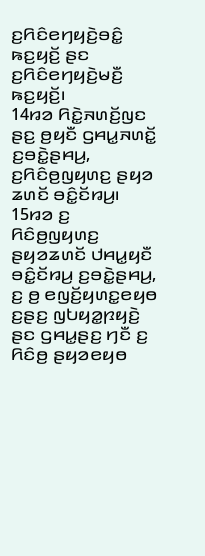ꤢ꤬ꤖꤢꤨꤕꤚꤟꤢꤧ꤬ꤋꤢꤨ꤭ ꤒꤢ꤬ꤟꤢꤩ꤬ ꤔꤢ ꤢ꤬ꤖꤢꤨꤕꤚꤟꤢꤧ꤬ꤗꤢꤪ꤬ ꤒꤢ꤬ꤟꤢꤩ꤬꤯
14ꤙꤤ ꤖꤢꤧ꤭ꤏꤛꤢꤩ꤬ꤜꤢ ꤔꤢ꤬ ꤥ꤬ꤟꤢꤪ ꤞꤌꤣ꤭ꤏꤛꤢꤩ꤭ ꤢ꤬ꤋꤢꤧ꤭ꤔꤌꤣ꤬, ꤢ꤬ꤖꤢꤨꤥ꤬ꤜꤟꤛꤢ꤬ ꤔꤟꤤ ꤘꤛꤢꤩ ꤋꤢꤨ꤭ꤢꤩꤙꤣ꤬꤯ 15ꤙꤤ ꤢ꤬ ꤖꤢꤨꤥ꤬ꤜꤟꤛꤢ꤬ ꤔꤟꤤꤘꤛꤢꤩ ꤓꤌꤣ꤭ꤟꤢꤪ ꤋꤢꤨ꤭ꤢꤩꤙꤣ꤬ ꤢ꤬ꤋꤢꤧ꤭ꤔꤌꤣ꤬, ꤢ꤬ ꤥ꤬ ꤕꤜꤢꤩ꤬ꤟꤛꤢ꤭ꤕꤟꤥ ꤢ꤬ꤔꤢ꤬ ꤜꤝꤟꤤ꤭ꤐꤟꤢꤧ꤬ ꤔꤢ ꤞꤌꤣ꤭ꤔꤢ꤬ ꤚꤢꤪ ꤢ꤬ ꤖꤢꤨꤥ꤬ ꤔꤟꤤꤕꤟꤥ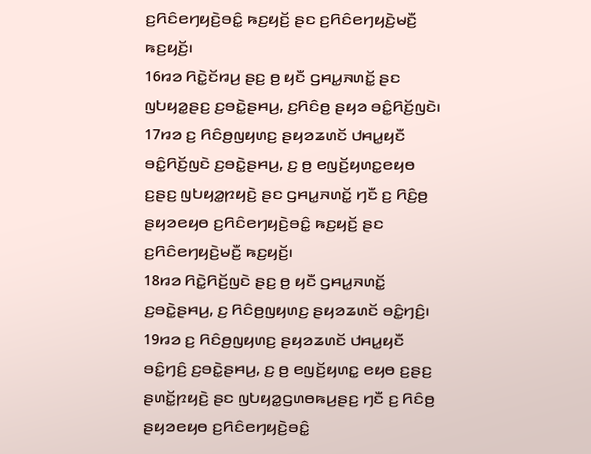ꤢ꤬ꤖꤢꤨꤕꤚꤟꤢꤧ꤬ꤋꤢꤨ꤭ ꤒꤢ꤬ꤟꤢꤩ꤬ ꤔꤢ ꤢ꤬ꤖꤢꤨꤕꤚꤟꤢꤧ꤬ꤗꤢꤪ꤬ ꤒꤢ꤬ꤟꤢꤩ꤬꤯
16ꤙꤤ ꤖꤢꤧ꤭ꤢꤩꤙꤣ꤬ ꤔꤢ꤬ ꤥ꤬ ꤟꤢꤪ ꤞꤌꤣ꤭ꤏꤛꤢꤩ꤭ ꤔꤢ ꤜꤝꤟꤤ꤭ꤔꤢ꤬ ꤢ꤬ꤋꤢꤧ꤭ꤔꤌꤣ꤬, ꤢ꤬ꤖꤢꤨꤥ꤬ ꤔꤟꤤ ꤋꤢꤨ꤭ꤖꤢꤩ꤬ꤜꤢꤧ꤯ 17ꤙꤤ ꤢ꤬ ꤖꤢꤨꤥ꤬ꤜꤟꤛꤢ꤬ ꤔꤟꤤꤘꤛꤢꤩ ꤓꤌꤣ꤭ꤟꤢꤪ ꤋꤢꤨ꤭ꤖꤢꤩ꤬ꤜꤢꤧ ꤢ꤬ꤋꤢꤧ꤭ꤔꤌꤣ꤬, ꤢ꤬ ꤥ꤬ ꤕꤜꤢꤩ꤬ꤟꤛꤢ꤭ꤕꤟꤥ ꤢ꤬ꤔꤢ꤬ ꤜꤝꤟꤤ꤭ꤐꤟꤢꤧ꤬ ꤔꤢ ꤞꤌꤣ꤭ꤏꤛꤢꤩ꤭ ꤚꤢꤪ ꤢ꤬ ꤖꤢꤨ꤬ꤥ꤬ ꤔꤟꤤꤕꤟꤥ ꤢ꤬ꤖꤢꤨꤕꤚꤟꤢꤧ꤬ꤋꤢꤨ꤭ ꤒꤢ꤬ꤟꤢꤩ꤬ ꤔꤢ ꤢ꤬ꤖꤢꤨꤕꤚꤟꤢꤧ꤬ꤗꤢꤪ꤬ ꤒꤢ꤬ꤟꤢꤩ꤬꤯
18ꤙꤤ ꤖꤢꤧ꤭ꤖꤢꤩ꤬ꤜꤢꤧ ꤔꤢ꤬ ꤥ꤬ ꤟꤢꤪ ꤞꤌꤣ꤭ꤏꤛꤢꤩ꤭ ꤢ꤬ꤋꤢꤧ꤭ꤔꤌꤣ꤬, ꤢ꤬ ꤖꤢꤨꤥ꤬ꤜꤟꤛꤢ꤬ ꤔꤟꤤꤘꤛꤢꤩ ꤋꤢꤨ꤭ꤚꤢꤨ꤬꤯ 19ꤙꤤ ꤢ꤬ ꤖꤢꤨꤥ꤬ꤜꤟꤛꤢ꤬ ꤔꤟꤤꤘꤛꤢꤩ ꤓꤌꤣ꤭ꤟꤢꤪ ꤋꤢꤨ꤭ꤚꤢꤨ꤬ ꤢ꤬ꤋꤢꤧ꤭ꤔꤌꤣ꤬, ꤢ꤬ ꤥ꤬ ꤕꤜꤢꤩ꤬ꤟꤛꤢ꤭ ꤕꤟꤥ ꤢ꤬ꤔꤢ꤬ ꤔꤛꤢꤩ꤭ꤐꤟꤢꤧ꤬ ꤔꤢ ꤜꤝꤟꤤ꤭ꤞꤛꤥꤒꤣ꤬ꤔꤢ꤬ ꤚꤢꤪ ꤢ꤬ ꤖꤢꤨꤥ꤬ ꤔꤟꤤꤕꤟꤥ ꤢ꤬ꤖꤢꤨꤕꤚꤟꤢꤧ꤬ꤋꤢꤨ꤭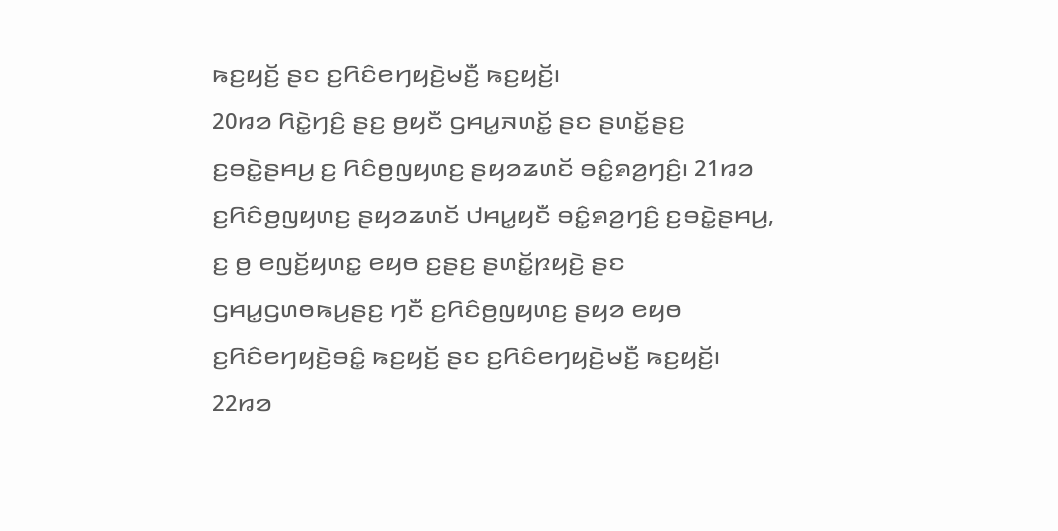ꤒꤢ꤬ꤟꤢꤩ꤬ ꤔꤢ ꤢ꤬ꤖꤢꤨꤕꤚꤟꤢꤧ꤬ꤗꤢꤪ꤬ ꤒꤢ꤬ꤟꤢꤩ꤬꤯
20ꤙꤤ ꤖꤢꤧ꤭ꤚꤢꤨ꤬ ꤔꤢ꤬ ꤥ꤬ꤟꤢꤪ ꤞꤌꤣ꤭ꤏꤛꤢꤩ꤭ ꤔꤢ ꤔꤛꤢꤩ꤭ꤔꤢ꤬ ꤢ꤬ꤋꤢꤧ꤭ꤔꤌꤣ꤬ ꤢ꤬ ꤖꤢꤨꤥ꤬ꤜꤟꤛꤢ꤬ ꤔꤟꤤꤘꤛꤢꤩ ꤋꤢꤨ꤭ꤎꤤ꤬ꤚꤢꤨ꤬꤯ 21ꤙꤤ ꤢ꤬ꤖꤢꤨꤥ꤬ꤜꤟꤛꤢ꤬ ꤔꤟꤤꤘꤛꤢꤩ ꤓꤌꤣ꤭ꤟꤢꤪ ꤋꤢꤨ꤭ꤎꤤ꤬ꤚꤢꤨ꤬ ꤢ꤬ꤋꤢꤧ꤭ꤔꤌꤣ꤬, ꤢ꤬ ꤥ꤬ ꤕꤜꤢꤩ꤬ꤟꤛꤢ꤭ ꤕꤟꤥ ꤢ꤬ꤔꤢ꤬ ꤔꤛꤢꤩ꤭ꤐꤟꤢꤧ꤬ ꤔꤢ ꤞꤌꤣ꤭ꤞꤛꤥꤒꤣ꤬ꤔꤢ꤬ ꤚꤢꤪ ꤢ꤬ꤖꤢꤨꤥ꤬ꤜꤟꤛꤢ꤬ ꤔꤟꤤ ꤕꤟꤥ ꤢ꤬ꤖꤢꤨꤕꤚꤟꤢꤧ꤬ꤋꤢꤨ꤭ ꤒꤢ꤬ꤟꤢꤩ꤬ ꤔꤢ ꤢ꤬ꤖꤢꤨꤕꤚꤟꤢꤧ꤬ꤗꤢꤪ꤬ ꤒꤢ꤬ꤟꤢꤩ꤬꤯
22ꤙꤤ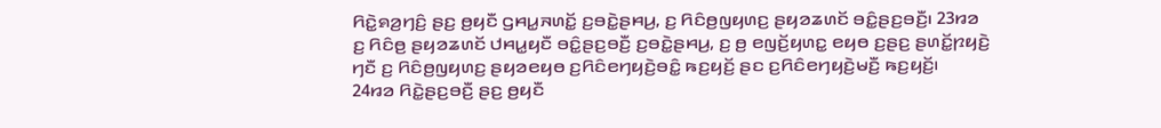ꤖꤢꤧ꤭ꤎꤤ꤬ꤚꤢꤨ꤬ ꤔꤢ꤬ ꤥ꤬ꤟꤢꤪ ꤞꤌꤣ꤭ꤏꤛꤢꤩ꤭ ꤢ꤬ꤋꤢꤧ꤭ꤔꤌꤣ꤬, ꤢ꤬ ꤖꤢꤨꤥ꤬ꤜꤟꤛꤢ꤬ ꤔꤟꤤꤘꤛꤢꤩ ꤋꤢꤨ꤭ꤔꤢ꤬ꤋꤢꤪ꤬꤯ 23ꤙꤤ ꤢ꤬ ꤖꤢꤨꤥ꤬ ꤔꤟꤤꤘꤛꤢꤩ ꤓꤌꤣ꤭ꤟꤢꤪ ꤋꤢꤨ꤭ꤔꤢ꤬ꤋꤢꤪ꤬ ꤢ꤬ꤋꤢꤧ꤭ꤔꤌꤣ꤬, ꤢ꤬ ꤥ꤬ ꤕꤜꤢꤩ꤬ꤟꤛꤢ꤭ ꤕꤟꤥ ꤢ꤬ꤔꤢ꤬ ꤔꤛꤢꤩ꤭ꤐꤟꤢꤧ꤬ ꤚꤢꤪ ꤢ꤬ ꤖꤢꤨꤥ꤬ꤜꤟꤛꤢ꤬ ꤔꤟꤤꤕꤟꤥ ꤢ꤬ꤖꤢꤨꤕꤚꤟꤢꤧ꤬ꤋꤢꤨ꤭ ꤒꤢ꤬ꤟꤢꤩ꤬ ꤔꤢ ꤢ꤬ꤖꤢꤨꤕꤚꤟꤢꤧ꤬ꤗꤢꤪ꤬ ꤒꤢ꤬ꤟꤢꤩ꤬꤯
24ꤙꤤ ꤖꤢꤧ꤭ꤔꤢ꤬ꤋꤢꤪ꤬ ꤔꤢ꤬ ꤥ꤬ꤟꤢꤪ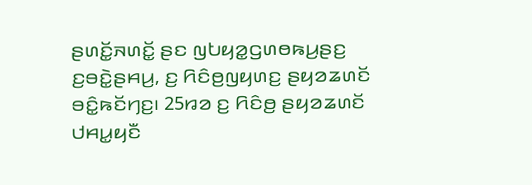ꤔꤛꤢꤩ꤭ꤏꤛꤢꤩ꤭ ꤔꤢ ꤜꤝꤟꤤ꤭ꤞꤛꤥꤒꤣ꤬ꤔꤢ꤬ ꤢ꤬ꤋꤢꤧ꤭ꤔꤌꤣ꤬, ꤢ꤬ ꤖꤢꤨꤥ꤬ꤜꤟꤛꤢ꤬ ꤔꤟꤤꤘꤛꤢꤩ ꤋꤢꤨ꤭ꤒꤢꤩꤚꤢ꤬꤯ 25ꤙꤤ ꤢ꤬ ꤖꤢꤨꤥ꤬ ꤔꤟꤤꤘꤛꤢꤩ ꤓꤌꤣ꤭ꤟꤢꤪ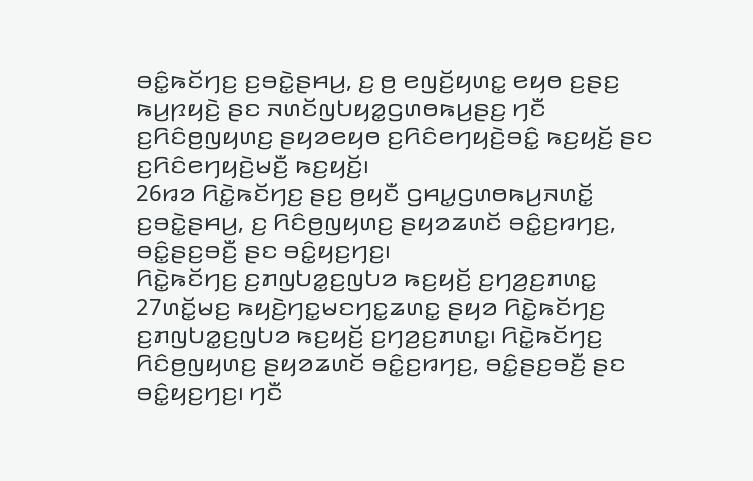ꤋꤢꤨ꤭ꤒꤢꤩꤚꤢ꤬ ꤢ꤬ꤋꤢꤧ꤭ꤔꤌꤣ꤬, ꤢ꤬ ꤥ꤬ ꤕꤜꤢꤩ꤬ꤟꤛꤢ꤭ ꤕꤟꤥ ꤢ꤬ꤔꤢ꤬ ꤒꤣ꤬ꤐꤟꤢꤧ꤬ ꤔꤢ ꤏꤛꤢꤩꤜꤝꤟꤤ꤭ꤞꤛꤥꤒꤣ꤬ꤔꤢ꤬ ꤚꤢꤪ ꤢ꤬ꤖꤢꤨꤥ꤬ꤜꤟꤛꤢ꤬ ꤔꤟꤤꤕꤟꤥ ꤢ꤬ꤖꤢꤨꤕꤚꤟꤢꤧ꤬ꤋꤢꤨ꤭ ꤒꤢ꤬ꤟꤢꤩ꤬ ꤔꤢ ꤢ꤬ꤖꤢꤨꤕꤚꤟꤢꤧ꤬ꤗꤢꤪ꤬ ꤒꤢ꤬ꤟꤢꤩ꤬꤯
26ꤙꤤ ꤖꤢꤧ꤭ꤒꤢꤩꤚꤢ꤬ ꤔꤢ꤬ ꤥ꤬ꤟꤢꤪ ꤞꤌꤣ꤭ꤞꤛꤥꤒꤣ꤬ꤏꤛꤢꤩ꤭ ꤢ꤬ꤋꤢꤧ꤭ꤔꤌꤣ꤬, ꤢ꤬ ꤖꤢꤨꤥ꤬ꤜꤟꤛꤢ꤬ ꤔꤟꤤꤘꤛꤢꤩ ꤋꤢꤨ꤭ꤢ꤬ꤙꤚꤢ꤬, ꤋꤢꤨ꤭ꤔꤢ꤬ꤋꤢꤪ꤬ ꤔꤢ ꤋꤢꤨ꤭ꤟꤢ꤬ꤚꤢ꤬꤯
ꤖꤢꤧ꤭ꤒꤢꤩꤚꤢ꤬ ꤢ꤬ꤊꤜꤝꤤ꤭ꤢ꤬ꤜꤝꤤ ꤒꤢ꤬ꤟꤢꤩ꤬ ꤢ꤬ꤚꤤ꤬ꤢ꤬ꤊꤛꤢ꤭
27ꤛꤢꤩ꤭ꤗꤢ꤬ ꤒꤟꤢꤧ꤬ꤚꤢ꤭ꤗꤢꤚꤢ꤭ꤘꤛꤢ꤭ ꤔꤟꤤ ꤖꤢꤧ꤭ꤒꤢꤩꤚꤢ꤬ ꤢ꤬ꤊꤜꤝꤤ꤭ꤢ꤬ꤜꤝꤤ ꤒꤢ꤬ꤟꤢꤩ꤬ ꤢ꤬ꤚꤤ꤬ꤢ꤬ꤊꤛꤢ꤭꤯ ꤖꤢꤧ꤭ꤒꤢꤩꤚꤢ꤬ ꤖꤢꤨꤥ꤬ꤜꤟꤛꤢ꤬ ꤔꤟꤤꤘꤛꤢꤩ ꤋꤢꤨ꤭ꤢ꤬ꤙꤚꤢ꤬, ꤋꤢꤨ꤭ꤔꤢ꤬ꤋꤢꤪ꤬ ꤔꤢ ꤋꤢꤨ꤭ꤟꤢ꤬ꤚꤢ꤬꤯ ꤚꤢꤪ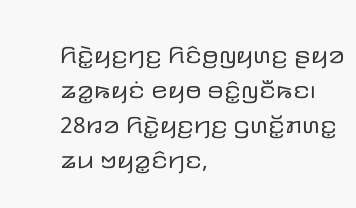ꤖꤢꤧ꤭ꤟꤢ꤬ꤚꤢ꤬ ꤖꤢꤨꤥ꤬ꤜꤟꤛꤢ꤬ ꤔꤟꤤ ꤘꤤ꤭ꤒꤟꤢꤦ ꤕꤟꤥ ꤋꤢꤨ꤭ꤜꤢꤪꤒꤢ꤯ 28ꤙꤤ ꤖꤢꤧ꤭ꤟꤢ꤬ꤚꤢ꤬ ꤞꤛꤢꤩ꤭ꤊꤛꤢ꤭ ꤘꤣ ꤠꤟꤤ꤭ꤢꤨꤚꤢ,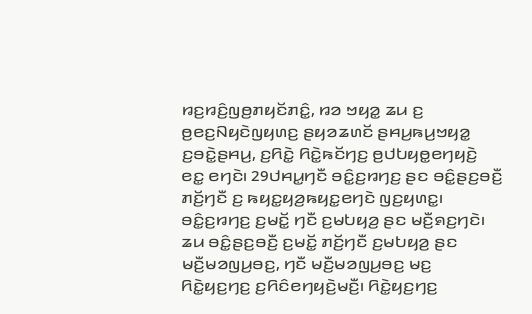ꤙꤢ꤬ꤙꤢꤨ꤬ꤜꤥ꤬ꤊꤟꤢꤩꤊꤢꤨ꤭, ꤙꤤ ꤠꤟꤤ꤭ ꤘꤣ ꤢ꤬ ꤥ꤬ꤕꤢ꤬ꤡꤟꤢꤧꤜꤟꤛꤢ꤬ ꤔꤟꤤꤘꤛꤢꤩ ꤔꤌꤣ꤬ꤒꤣ꤬ꤠꤟꤤ꤭ ꤢ꤬ꤋꤢꤧ꤭ꤔꤌꤣ꤬, ꤢ꤬ꤖꤢꤧ꤭ ꤖꤢꤧ꤭ꤒꤢꤩꤚꤢ꤬ ꤥ꤬ꤓꤝꤟꤥ꤭ꤕꤚꤟꤢꤧ꤬ ꤕꤢ꤭ ꤕꤚꤢꤧ꤯ 29ꤓꤌꤣ꤭ꤚꤢꤪ ꤋꤢꤨ꤭ꤢ꤬ꤙꤚꤢ꤬ ꤔꤢ ꤋꤢꤨ꤭ꤔꤢ꤬ꤋꤢꤪ꤬ ꤊꤢꤩ꤬ꤚꤢꤪ ꤢ꤬ ꤒꤟꤢ꤭ꤟꤤ꤬ꤒꤟꤢ꤭ꤕꤚꤢꤧ ꤜꤢ꤬ꤟꤛꤢ꤭꤯ ꤋꤢꤨ꤭ꤢ꤬ꤙꤚꤢ꤬ ꤢ꤬ꤗꤢꤩ꤭ ꤚꤢꤪ ꤢ꤬ꤗꤝꤟꤤ꤬ ꤔꤢ ꤗꤢꤪ꤬ꤎꤢ꤬ꤚꤢꤧ꤯ ꤘꤣ ꤋꤢꤨ꤭ꤔꤢ꤬ꤋꤢꤪ꤬ ꤢ꤬ꤗꤢꤩ꤭ ꤊꤢꤩ꤬ꤚꤢꤪ ꤢ꤬ꤗꤝꤟꤤ꤬ ꤔꤢ ꤗꤢꤪ꤬ꤗꤤꤜꤣ꤬ꤋꤢ꤬, ꤚꤢꤪ ꤗꤢꤪ꤬ꤗꤤꤜꤣ꤬ꤋꤢ꤬ ꤗꤢ꤬ ꤖꤢꤧ꤭ꤟꤢ꤬ꤚꤢ꤬ ꤢ꤬ꤖꤢꤨꤕꤚꤟꤢꤧ꤬ꤗꤢꤪ꤬꤯ ꤖꤢꤧ꤭ꤟꤢ꤬ꤚꤢ꤬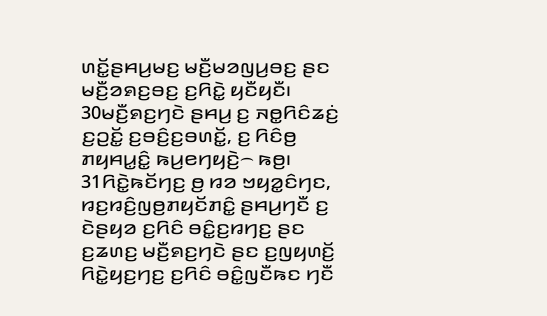ꤛꤢꤩ꤭ꤔꤌꤣ꤬ꤗꤢ꤬ ꤗꤢꤪ꤬ꤗꤤꤜꤣ꤬ꤋꤢ꤬ ꤔꤢ ꤗꤢꤪ꤬ꤤꤎꤢ꤬ꤋꤢ꤬ ꤢ꤬ꤖꤢꤧ꤭ ꤟꤢꤪꤟꤢꤪ꤯ 30ꤗꤢꤪ꤬ꤎꤢ꤬ꤚꤢꤧ ꤔꤌꤣ꤬ ꤢ꤬ ꤏꤥ꤭ꤖꤢꤨꤘꤢꤦ꤬ ꤢ꤬ꤑꤢꤩ꤭ ꤢ꤬ꤋꤢꤨ꤬ꤢ꤬ꤋꤛꤢꤩ꤭, ꤢ꤬ ꤖꤢꤨꤥ꤬ ꤊꤟꤌꤣ꤭ꤢꤨ꤭ ꤒꤣ꤬ꤕꤚꤟꤢꤧ꤬꤮ ꤒꤥ꤬꤯
31ꤖꤢꤧ꤭ꤒꤢꤩꤚꤢ꤬ ꤥ꤬ ꤙꤤ ꤠꤟꤤ꤭ꤢꤨꤚꤢ, ꤙꤢ꤬ꤙꤢꤨ꤬ꤜꤥ꤬ꤊꤟꤢꤩꤊꤢꤨ꤭ ꤔꤌꤣ꤬ꤚꤢꤪ ꤢ꤬ ꤢꤧꤔꤟꤤ ꤢ꤬ꤖꤢꤨ ꤋꤢꤨ꤭ꤢ꤬ꤙꤚꤢ꤬ ꤔꤢ ꤢ꤬ꤘꤛꤢ꤬ ꤗꤢꤪ꤬ꤎꤢ꤬ꤚꤢꤧ ꤔꤢ ꤢ꤬ꤜꤟꤛꤢꤩ꤬ ꤖꤢꤧ꤭ꤟꤢ꤬ꤚꤢ꤬ ꤢ꤬ꤖꤢꤨ ꤋꤢꤨ꤭ꤜꤢꤪꤒꤢ ꤚꤢꤪ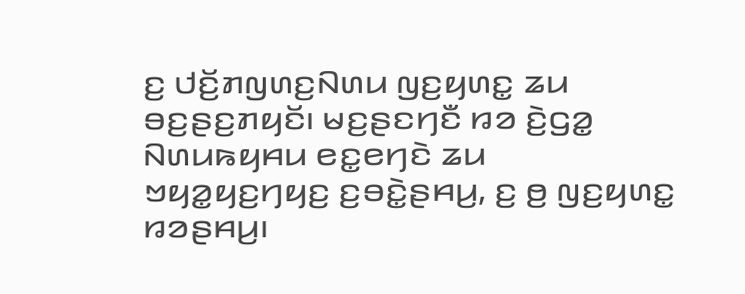ꤢ꤬ ꤓꤢꤩ꤬ꤊꤜꤛꤢ꤬ꤡꤛꤣ ꤜꤢ꤬ꤟꤛꤢ꤭ ꤘꤣ ꤋꤢ꤬ꤔꤢ꤬ꤊꤟꤢꤩ꤯ ꤗꤢ꤬ꤔꤢꤚꤢꤪ ꤙꤤ ꤢꤧ꤬ꤞꤤ꤭ ꤡꤛꤣꤒꤟꤌꤣ ꤕꤢ꤭ꤕꤚꤢꤧ ꤘꤣ ꤠꤟꤤ꤭ꤟꤢ꤬ꤚꤟꤢ꤬ ꤢ꤬ꤋꤢꤧ꤭ꤔꤌꤣ꤬, ꤢ꤬ ꤥ꤬ ꤜꤢ꤬ꤟꤛꤢ꤭ ꤙꤤꤔꤌꤣ꤬꤯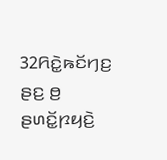32ꤖꤢꤧ꤭ꤒꤢꤩꤚꤢ꤬ ꤔꤢ꤬ ꤥ꤬ ꤔꤛꤢꤩ꤭ꤐꤟꤢꤧ꤬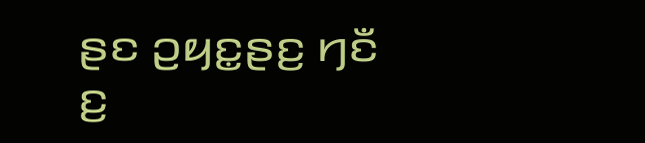ꤔꤢ ꤑꤟꤢ꤭ꤔꤢ꤬ ꤚꤢꤪ ꤢ꤬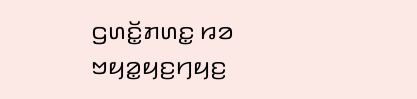ꤞꤛꤢꤩ꤭ꤊꤛꤢ꤭ ꤙꤤ ꤠꤟꤤ꤭ꤟꤢ꤬ꤚꤟꤢ꤬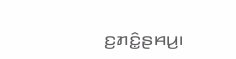ꤢ꤬ꤊꤢꤨ꤭ꤔꤌꤣ꤬꤯